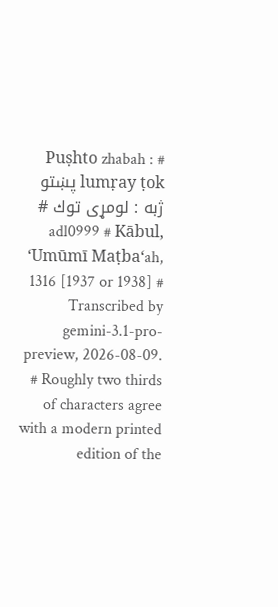# Puṣhto zhabah : lumṛay ṭok پښتو ژبه : لومړى توك # adl0999 # Kābul, ʻUmūmī Maṭbaʻah, 1316 [1937 or 1938] # Transcribed by gemini-3.1-pro-preview, 2026-08-09. # Roughly two thirds of characters agree with a modern printed edition of the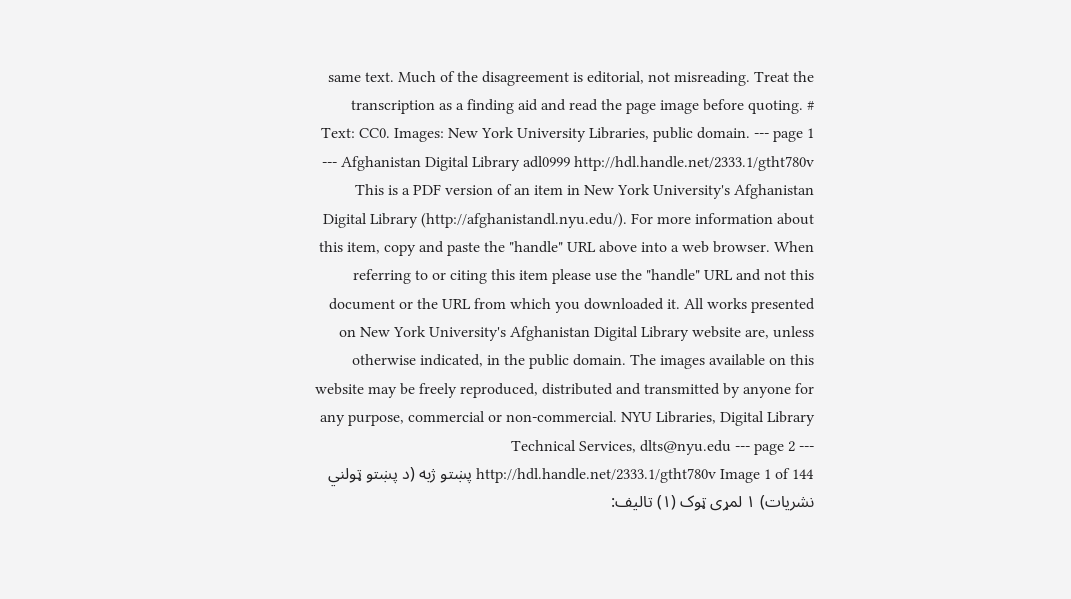same text. Much of the disagreement is editorial, not misreading. Treat the transcription as a finding aid and read the page image before quoting. # Text: CC0. Images: New York University Libraries, public domain. --- page 1 --- Afghanistan Digital Library adl0999 http://hdl.handle.net/2333.1/gtht780v This is a PDF version of an item in New York University's Afghanistan Digital Library (http://afghanistandl.nyu.edu/). For more information about this item, copy and paste the "handle" URL above into a web browser. When referring to or citing this item please use the "handle" URL and not this document or the URL from which you downloaded it. All works presented on New York University's Afghanistan Digital Library website are, unless otherwise indicated, in the public domain. The images available on this website may be freely reproduced, distributed and transmitted by anyone for any purpose, commercial or non-commercial. NYU Libraries, Digital Library Technical Services, dlts@nyu.edu --- page 2 --- http://hdl.handle.net/2333.1/gtht780v Image 1 of 144 پښتو ژبه (د پښتو ټولني نشريات) ۱ لمړی ټوک (۱) تاليف: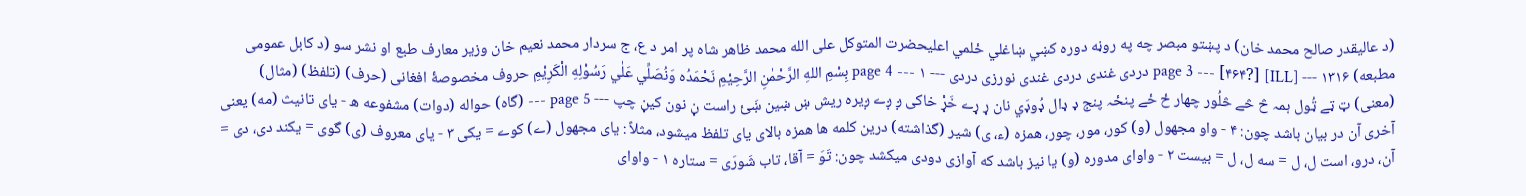(د عالیقدر صالح محمد خان) د پښتو مبصر چه په روڼه دوره کښي ښاغلي ځلمي اعلیحضرت المتوکل علی الله محمد ظاهر شاه پر امر د ع، ج سردار محمد نعيم خان وزير معارف طبع او نشر سو (د كابل عمومی مطبعه) ۱۳۱۶ --- page 3 --- [۴۶۴?] [ILL] دردی غندی دردی غندی نورزی دردی --- page 4 --- ۱ بِسْمِ اللهِ الرَّحْمٰنِ الرَّحِيْمِ نَحْمَدُه وَنُصَلِّي عَلٰي رَسُوْلِهِ الْكَرِيْمِ حروف مخصوصۀ افغانی (حرف) (تلفظ) (مثال) (معنی) ټ ټے ټُول ہمہ څ څے څلُور چهار ځ ځے پنځہ پنج ډ ډال ډُوډَي نان ړ ړے خَړْ خاکی ږ ږے ږیره ریش ښ ښین ښَئ راست ڼ نون کیڼ چپ --- page 5 --- (گاه) حواله (دوات) مشفوعه ه - یای تانیث (مه) یعنی آخری آن در بیان باشد چون: ۴ - واو مجهول (و) کور، مور، چور، همزه (ء، ی) شیر (گذاشته) درین کلمه ها همزه بالای یای تلفظ میشود، مثلاً : یای مجهول (ے) کوے = یکی ۳ - یای معروف (ی) گوی = یکند دی، دی = آن، درو، است ل، ل = سه ل، ل = بیست ۲ - واوای مدوره (و) یا نیز باشد که آوازی دودی میکشد چون: تَوَ = آقا، تاب شَورَی = ستاره ۱ - واوای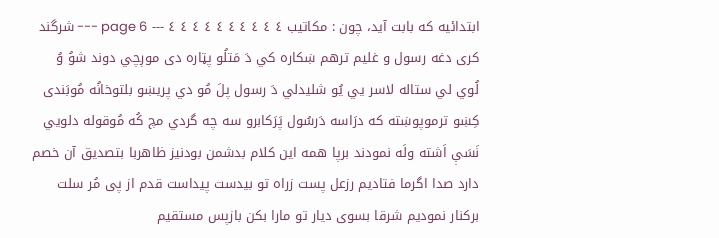ابتدائیه که بابت آید، چون : مكاتيب ٤ ٤ ٤ ٤ ٤ ٤ ٤ ٤ ٤ ٤ --- page 6 --- شرگند کرى دغه رسول و غلیم ترهم ښکاره کي دَ مَتلُو پټاره دى موږچي دوند شوُ وُ لُوي لي ستاله لاسر یي يُو شليدلي دَ رسول پلَ مُو دي پريښو بلتوخانُه مُوبَندى کِښو ترموپوښته که درَاسه دَرسُول پَرَکابرو سه چه گردي مچ کُه مُوقوله دلويي نَسَې اَشته ولَه نمودند برپا همه این کلام بدشمن بودنیز ظاهربا بتصدیق آن خصم دارد صدا اگرما فتادیم رزعل پست زراه تو بیدست پیداست قدم از پی مُر سلت برکنار نمودیم شرقا بسوی دیار تو مارا بکن بازپس مستقیم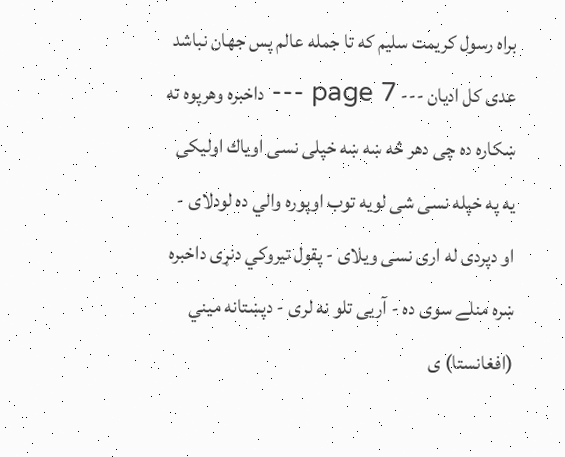براه رسول کریمت سلیم که تا جمله عالم پس جهان نباشد عدی کل ادیان --- page 7 --- داخبره وهرپوه ته ښکاره ده چی دهر څه ښه ښه خپلی نسی اوياك اوليکی يه په خپله نسی شی لویه توب اوپوره والي ده لودلای - او دپردی له اری نسی ویلای - پقول تیروکي دنړی داخبره ښره منلے سوی ده - آریی تلو نه لری - دپښتانه ميني (افغانستا) ی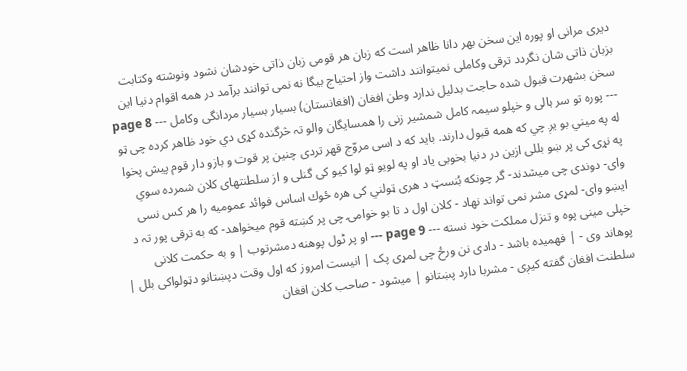دیری مرانی او پوره این سخن بهر دانا ظاهر است که زبان هر قومی زبان ذاتی خودشان نشود ونوشته وکتابت بزبان ذاتی شان نگردد ترقی وکاملی نمیتوانند داشت واز احتیاج بیگا نه نمی توانند برآمد در همه اقوام دنیا این سخن بشهرت قبول شده حاجت بدلیل ندارد وطن افغان (افغانستان) بسیار بسیار مردانگی وکامل --- page 8 --- پورہ تو سر ہالی و خپلو سیمہ کامل شمشیر زنی را همسایگان والو تہ څرگندہ کړی دي خود ظاهر کرده چی ټو له په ميني بو يږ چي که همه قبول دارند. باید که د اسی مروّج قهر تردی چنین پر قوت و بازو دار قوم پیش پخوا په نړۍ کی پر ښو بللی ازین در دنیا بخوبی یاد او په لويو ټو لوا کیو کی گنلی و از سلطنتهای کلان شمرده سوي وای- دوندی چی میشدند- گر چونکه بُنسټ د هری ټولني کی هره ځوك اساس فوائد عمومیه را هر کس نسی ایښو وای- لمړی مشر نمی تواند نهاد - کلان اول د تا بو خوامۍ چی پر کښته قوم میخواهد- که به ترقی پور تہ د خپلی مینی پوه و تنزل مملکت خود نسته --- page 9 --- او پر ٹول پوهنه دمشرتوب | و به حکمت کلانی پوهاند وی - | فهمیده باشد - دادی نن ورځ چی لمړی پک | انیست امروز که اول وقت دپښتانو دټولواکی بلل | سلطنت افغان گفته کیږی - مشربا دارد پښتانو | میشود - صاحب کلان افغان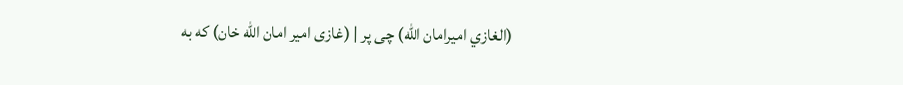(الغازي اميرامان الله) چی پر | (غازی امیر امان الله خان) که به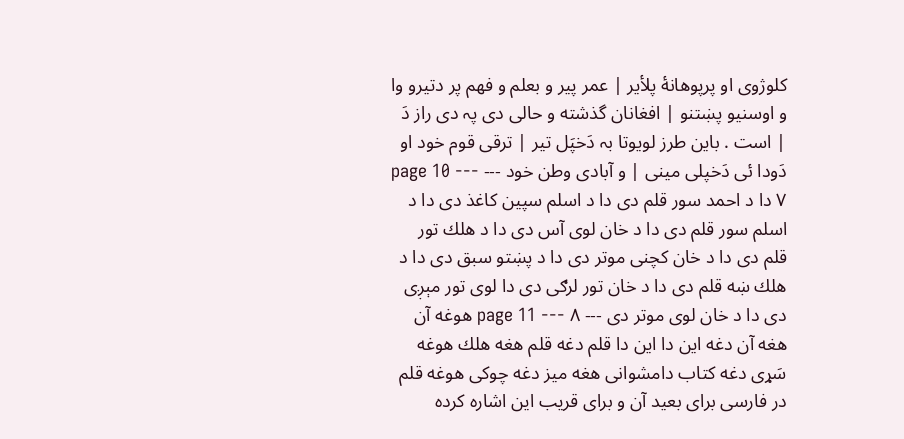کلوژوی او پرپوهانۀ پلأیر | عمر پیر و بعلم و فهم پر دتیرو وا و اوسنیو پښتنو | افغانان گذشته و حالی دی پہ دی راز دَ | است . باین طرز لویوتا بہ دَخپَل تیر | ترقی قوم خود او دَودا ئی دَخپلی مینی | و آبادی وطن خود --- page 10 --- ۷ دا د احمد سور قلم دی دا د اسلم سپین کاغذ دی دا د اسلم سور قلم دی دا د خان لوی آس دی دا د هلك تور قلم دی دا د خان کچنی موتر دی دا د پښتو سبق دی دا د هلك ښه قلم دی دا د خان تور لرګی دی دا لوی تور مېږی دی دا د خان لوی موتر دی --- page 11 --- ۸ هوغه آن هغه آن دغه این دا این دا قلم دغه قلم هغه هلك هوغه سَړی دغه کتاب دامشوانی هغه میز دغه چوکی هوغه قلم در فارسی برای بعید آن و برای قریب این اشاره کرده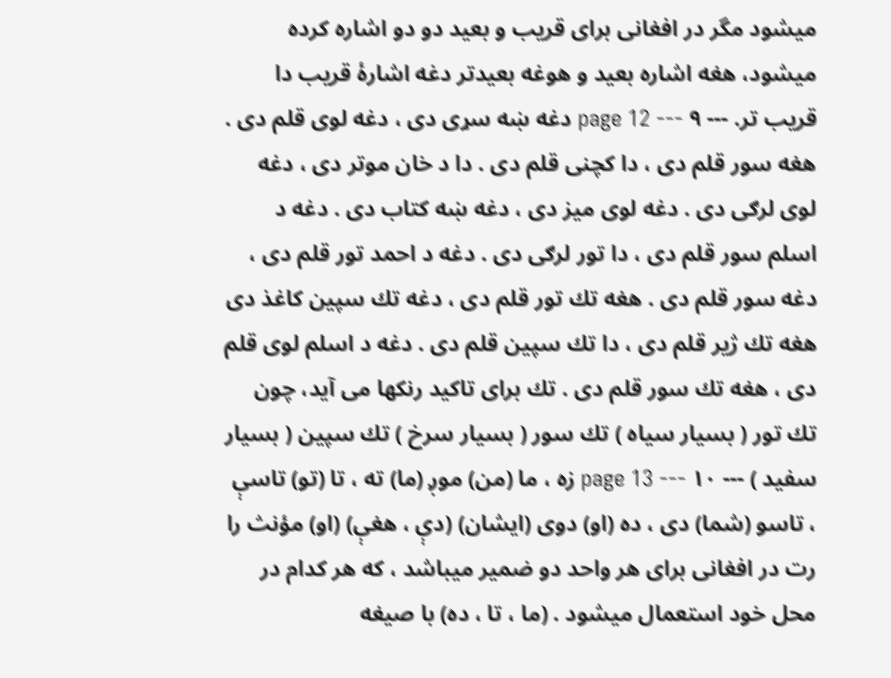میشود مگر در افغانی برای قریب و بعید دو دو اشاره کرده میشود، هغه اشاره بعید و هوغه بعیدتر دغه اشارهٔ قریب دا قریب تر. --- page 12 --- ۹ دغه ښه سړی دی ، دغه لوی قلم دی . هغه سور قلم دی ، دا کچنی قلم دی . دا د خان موتر دی ، دغه لوی لرګی دی . دغه لوی میز دی ، دغه ښه کتاب دی . دغه د اسلم سور قلم دی ، دا تور لرګی دی . دغه د احمد تور قلم دی ، دغه سور قلم دی . هغه تك تور قلم دی ، دغه تك سپين كاغذ دى هغه تك ژير قلم دی ، دا تك سپين قلم دی . دغه د اسلم لوی قلم دی ، هغه تك سور قلم دی . تك براى تاكيد رنکها می آيد، چون تك تور ( بسيار سياه ) تك سور ( بسيار سرخ ) تك سپين ( بسيار سفيد ) --- page 13 --- ۱۰ زه ، ما (من) موږ (ما) ته ، تا (تو) تاسې ، تاسو (شما) دی ، ده (او) دوی (ایشان) (دې ، هغې) (او) مؤنث را رت در افغانی برای هر واحد دو ضمیر میباشد ، که هر کدام در محل خود استعمال میشود . (ما ، تا ، ده) با صیغه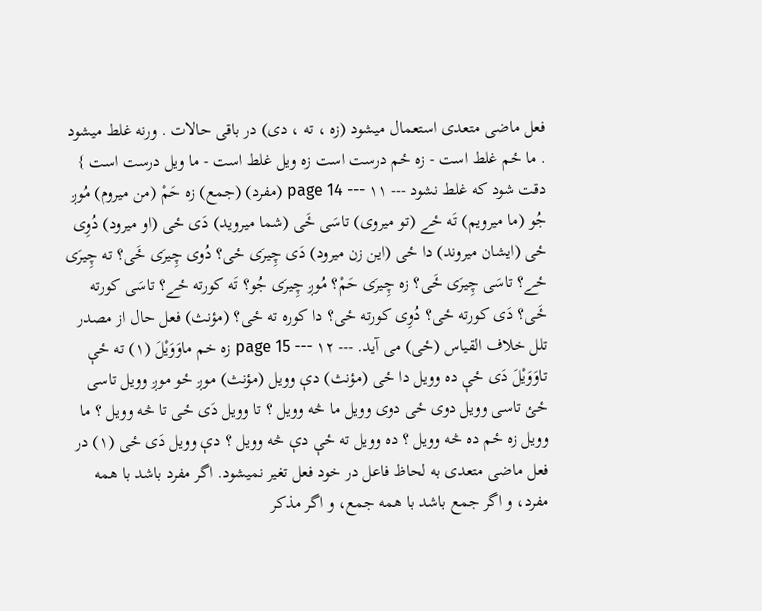فعل ماضی متعدی استعمال میشود (زه ، ته ، دی) در باقی حالات . ورنه غلط میشود . ما ځم غلط است - زه ځم درست است زه ویل غلط است - ما ویل درست است } دقت شود که غلط نشود --- page 14 --- ۱۱ (مفرد) (جمع) زه حَمْ (من میروم) مُوږ جُو (ما میرویم) تَه ځے (تو میروی) تاسَی ځَی (شما میروید) دَی ځی (او میرود) دُوِى ځى (ایشان میروند) دا ځی (این زن میرود) دَی چِیرَی ځی؟ دُوى چِیرَی ځَی؟ ته چِیرَی ځے؟ تاسَی چِیرَی ځَی؟ زه چِیرَی حَمْ؟ مُوږ چِیرَی جُو؟ تَه کورته ځے؟ تاسَی کورته ځَی؟ دَی کورته ځی؟ دُوِى کورته ځى؟ دا کوره ته ځی؟ (مؤنث) فعل حال از مصدر تلل خلاف القیاس (ځی) می آید. --- page 15 --- ۱۲ زه خم ماوَوَیْلَ (۱) ته ځې تاوَوَیْلَ دَی ځې ده وویل دا ځی (مؤنث) دې وویل (مؤنث) موږ ځو موږ وویل تاسی ځئ تاسی وویل دوی ځی دوی وویل ما څه وویل ؟ تا وویل دَی ځی تا څه وویل ؟ ما وویل زه ځم ده څه وویل ؟ ده وویل ته ځې دې څه وویل ؟ دې وویل دَی ځی (۱) در فعل ماضی متعدی به لحاظ فاعل در خود فعل تغیر نمیشود. اگر مفرد باشد با همه مفرد، و اگر جمع باشد با همه جمع، و اگر مذکر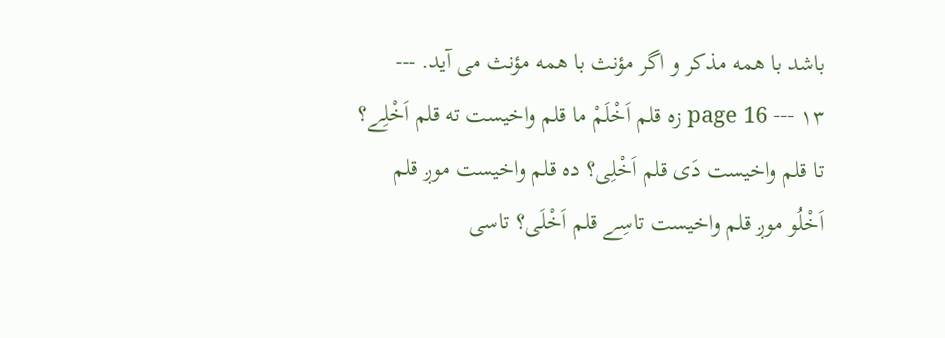باشد با همه مذکر و اگر مؤنث با همه مؤنث می آید. --- page 16 --- ۱۳ زه قلم اَخْلَمْ ما قلم واخیست ته قلم اَخْلِے؟ تا قلم واخیست دَی قلم اَخْلِی؟ ده قلم واخیست موږ قلم اَخْلُو موږ قلم واخیست تاسِے قلم اَخْلَی؟ تاسی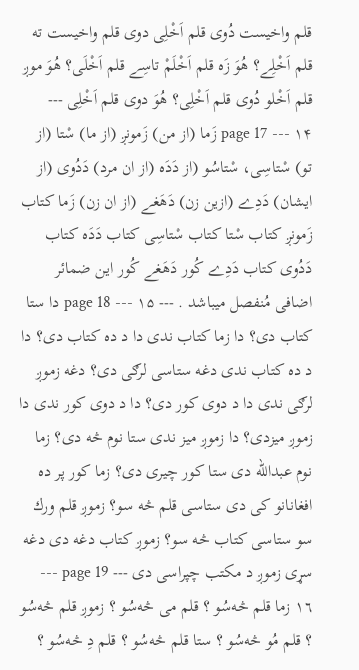قلم واخیست دُوی قلم اَخْلِی دوی قلم واخیست ته قلم اَخْلِے؟ هُوَ زَه قلم اَخْلَمْ تاسِے قلم اَخْلَی؟ هُوَ موږ قلم اَخْلو دُوی قلم اَخْلِی؟ هُوَ دوی قلم اَخْلِی --- page 17 --- ۱۴ زَما (از من) زَمونږ (از ما) سْتا (از تو) سْتاسِى، سْتاسُو (از دَدَه (از ان مرد) دَدُوى (از ایشان) دَدِے (ازین زن) دَهَغے (از ان زن) زَما کتاب زَمونږ کتاب سْتا کتاب سْتاسِى کتاب دَدَه کتاب دَدُوی کتاب دَدِے کُور دَهَغے کُور این ضمائر اضافی مُنفصل میباشد . --- page 18 --- ۱۵ دا ستا کتاب دی؟ دا زما کتاب ندی دا د ده کتاب دی؟ دا د ده کتاب ندی دغه ستاسی لرګی دی؟ دغه زموږ لرګی ندی دا د دوی کور دی؟ دا د دوی کور ندی دا زموږ میزدی؟ دا زموږ میز ندی ستا نوم څه دی؟ زما نوم عبدالله دی ستا کور چیری دی؟ زما کور پر ده افغانانو کی دی ستاسی قلم څه سو؟ زموږ قلم ورك سو ستاسی کتاب څه سو؟ زموږ کتاب دغه دی دغه سړی زموږ د مکتب چپراسی دی --- page 19 --- ١٦ زما قلم څه‌سُو ؟ قلم می څه‌سُو ؟ زموږ قلم څه‌سُو ؟ قلم مُو څه‌سُو ؟ ستا قلم څه‌سُو ؟ قلم دِ څه‌سُو ؟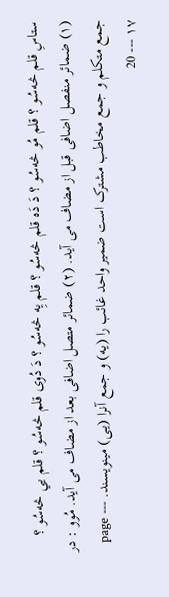ستاسِ قلم څه‌سُو ؟ قلم مُو څه‌سُو ؟ دَ دَه قلم څه‌سُو ؟ قلم يِه‌ څه‌سُو ؟ دَ دُوی قلم څه‌سُو ؟ قلم يي څه‌سُو ؟ (۱) ضمائر منفصل اضافی قبل از مضاف می آید. (۲) ضمائر متصل اضافی بعد از مضاف می آید. مُوو : در جمع متکلم و جمع مخاطب مشترک است ضمیر واحد غائب را (یـه) و جمع آنرا (یـی) مینویسند. --- page 20 --- ۱۷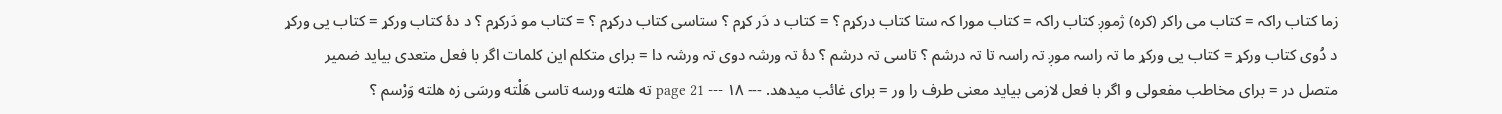زما کتاب راکہ = کتاب می راکر (کرہ) ژموږ کتاب راکہ = کتاب مورا کہ ستا کتاب درکړم ؟ = کتاب د دَر کړم ؟ ستاسی کتاب درکړم ؟ = کتاب مو دَرکړم ؟ د دۀ کتاب ورکړ = کتاب یی ورکړ د دُوی کتاب ورکړ = کتاب یی ورکړ ما تہ راسہ موږ تہ راسہ تا تہ درشم ؟ تاسی تہ درشم ؟ دۀ تہ ورشہ دوی تہ ورشہ دا = برای متکلم این کلمات اگر با فعل متعدی بیاید ضمیر متصل در = برای مخاطب مفعولی و اگر با فعل لازمی بیاید معنی طرف را ور = برای غائب میدهد. --- page 21 --- ۱۸ ته هلته ورسه تاسی هَلْته ورسَی زه هلته وَرْسم ؟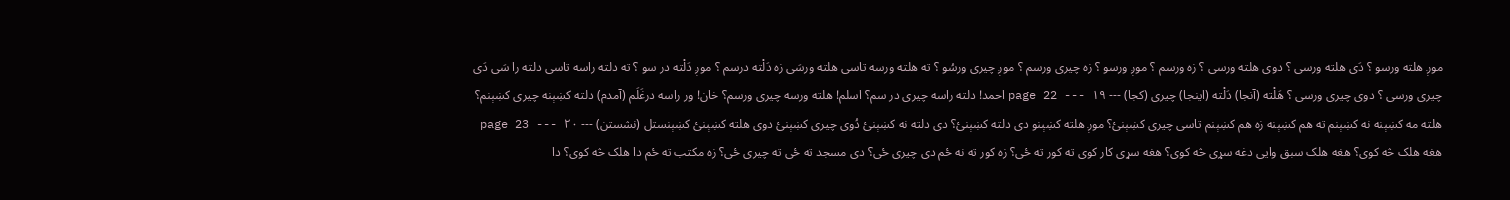موږ هلته ورسو ؟ دَی هلته ورسی ؟ دوی هلته ورسی ؟ زه ورسم ؟ موږ ورسو ؟ زه چیری ورسم ؟ موږ چیری ورسُو ؟ ته هلته ورسه تاسی هلته ورسَی زه دَلْته درسم ؟ موږ دَلْته در سو ؟ ته دلته راسه تاسی دلته را سَی دَی چیری ورسی ؟ دوی چیری ورسی ؟ هَلْته (آنجا) دَلْته (اینجا) چیری (کجا) --- page 22 --- ۱۹ احمد! دلته راسه چیری در سم؟ اسلم! هلته ورسه چیری ورسم؟ خان! ور راسه درغَلَم (آمدم) دلته کښېنه چیری کښېنم؟ هلته مه کښېنه نه کښېنم ته هم کښېنه زه هم کښېنم تاسی چیری کښېنئ؟ موږ هلته کښېنو دی دلته کښېنئ؟ دی دلته نه کښېنئ دُوی چیری کښېنئ دوی هلته کښېنئ کښېنستل (نشستن) --- page 23 --- ۲۰ هغه هلک څه کوی؟ هغه هلک سبق وایی دغه سړی څه کوی؟ هغه سړی کار کوی ته کور ته ځی؟ زه کور ته نه ځم دی چیری ځی؟ دی مسجد ته ځی ته چیری ځی؟ زه مکتب ته ځم دا هلک څه کوی؟ دا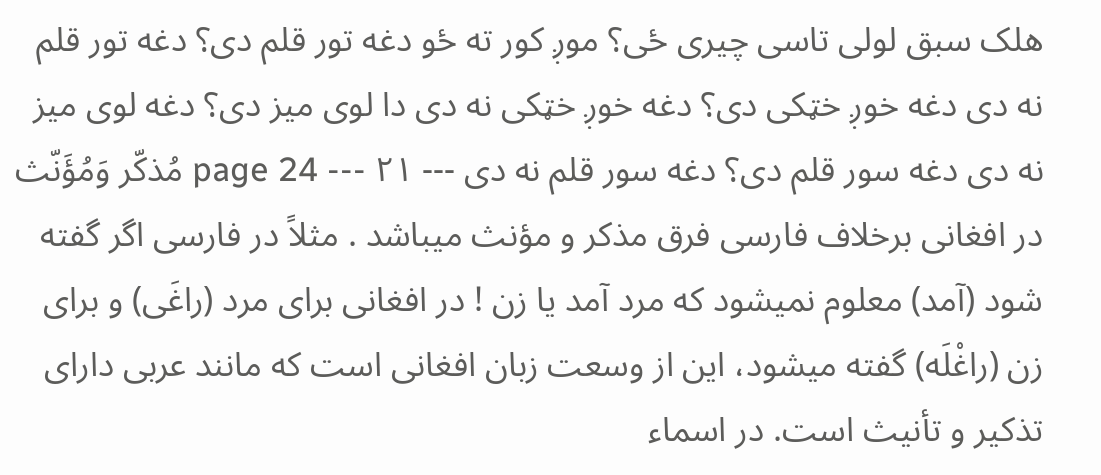هلک سبق لولی تاسی چیری ځی؟ موږ کور ته ځو دغه تور قلم دی؟ دغه تور قلم نه دی دغه خوږ خټکی دی؟ دغه خوږ خټکی نه دی دا لوی میز دی؟ دغه لوی میز نه دی دغه سور قلم دی؟ دغه سور قلم نه دی --- page 24 --- ۲۱ مُذكّر وَمُؤَنّث در افغانی برخلاف فارسی فرق مذکر و مؤنث میباشد . مثلاً در فارسی اگر گفته شود (آمد) معلوم نمیشود که مرد آمد یا زن ! در افغانی برای مرد (راغَی) و برای زن (راغْلَه) گفته میشود، این از وسعت زبان افغانی است که مانند عربی دارای تذکیر و تأنیث است. در اسماء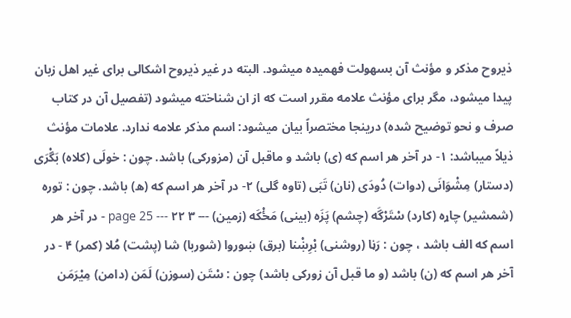ذیروح مذکر و مؤنث آن بسهولت فهمیده میشود. البته در غیر ذیروح اشکالی برای غیر اهل زبان پیدا میشود، مگر برای مؤنث علامه مقرر است که از ان شناخته میشود (تفصیل آن در کتاب صرف و نحو توضیح شده) درینجا مختصراً بیان میشود: اسم مذکر علامه ندارد. علامات مؤنث ذیلاً میباشد: ۱- در آخر هر اسم که (ی) باشد و ماقبل آن (مزورکی) باشد. چون : خولَی (کلاه) بَگْرَی (دستار) مِشْوَانَی (دوات) دُودَی (نان) تَبَی (تاوه گلی) ۲- در آخر هر اسم که (ه) باشد. چون : توره (شمشیر) چاړه (کارد) سْتَرْگَه (چشم) پَزَه (بینی) مَځْکَه (زمین) --- page 25 --- ۲۲ ۳ - در آخر هر اسم که الف باشد ، چون : رَڼا (روشنی) بْرِښْنا (برق) ښوروا (شوربا) شا (پشت) مُلا (کمر) ۴ - در آخر هر اسم که (ن) باشد (و ما قبل آن زورکی باشد) چون : سْتَن (سوزن) لَمَن (دامن) مِيْرَمَن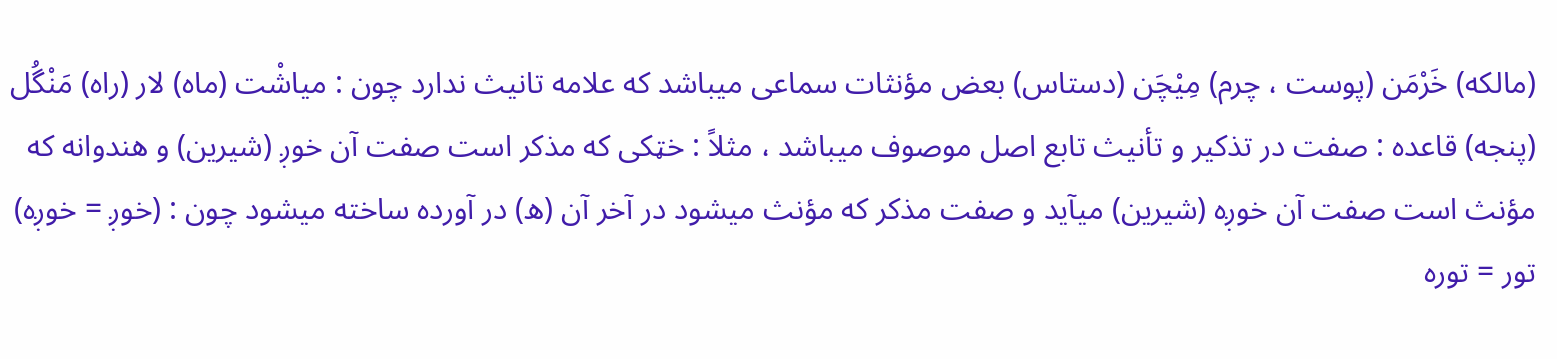(مالکه) خَرْمَن (پوست ، چرم) مِيْچَن (دستاس) بعض مؤنثات سماعی میباشد که علامه تانیث ندارد چون : مياشْت (ماه) لار (راه) مَنْگُل (پنجه) قاعده : صفت در تذکیر و تأنیث تابع اصل موصوف میباشد ، مثلاً : خټکی که مذکر است صفت آن خوږ (شیرین) و هندوانه که مؤنث است صفت آن خوږه (شیرین) میآید و صفت مذکر که مؤنث میشود در آخر آن (ه) در آورده ساخته میشود چون : (خوږ = خوږه) تور = توره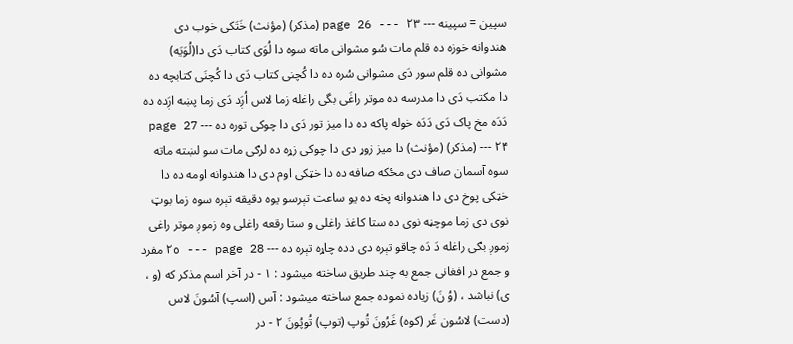سپين = سپينه --- page 26 --- ۲۳ (مذکر) (مؤنث) خَتَکی خوب دی هندوانه خوزه ده قلم مات سُو مشوانی ماته سوه دا لُوَی کتاب دَی دا(لُوَیَه) مشوانی ده قلم سور دَی مشوانی سُره ده دا کُچنی کتاب دَی دا کُچنَی کتابچه ده دا مکتب دَی دا مدرسه ده موتر راغَی بگی راغله زما لاس اُږَد دَی زما پښه اږَده ده دَدَه مخ پاک دَی دَدَه خوله پاکه ده دا میز تور دَی دا چوکی توره ده --- page 27 --- ۲۴ (مذکر) (مؤنث) دا میز زوړ دی دا چوکی زړه ده لرګی مات سو لښته ماته سوه آسمان صاف دی مځکه صافه ده دا خټکی اوم دی دا هندوانه اومه ده دا خټکی پوخ دی دا هندوانه پخه ده یو ساعت تېرسو یوه دقیقه تېره سوه زما بوټ نوی دی زما موچڼه نوی ده ستا کاغذ راغلی و ستا رقعه راغلی وه زموږ موتر راغی زموږ بګی راغله دَ دَه چاقو تېره دی دده چاړه تېره ده --- page 28 --- ٢٥ مفرد و جمع در افغانی جمع به چند طریق ساخته میشود : ١ - در آخر اسم مذکر که (و ، ی) نباشد ، (وُ نَ) زیاده نموده جمع ساخته میشود : آس (اسپ) آسُونَ لاس (دست) لاسُون غَر (کوه) غَرُونَ تُوپ (توپ) تُوپُونَ ٢ - در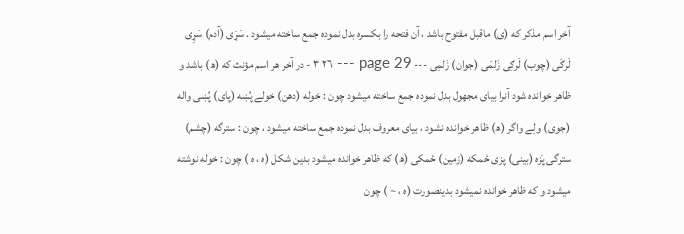آخر اسم مذکر که (ی) ماقبل مفتوح باشد ، آن فتحه را بکسره بدل نموده جمع ساخته میشود . سَړَی (آدم) سَړِی لَرګَی (چوب) لَرګِی زَلمَی (جوان) زَلمِی --- page 29 --- ٢٦ ٣ - در آخر هر اسم مؤنث که (ھ) باشد و ظاهر خوانده شود آنرا بیای مجهول بدل نموده جمع ساخته میشود چون : خوله (دهن) خولے پُښه (پای) پُښی واله (جوی) ولِے واگر (ھ) ظاهر خوانده نشود ، بیای معروف بدل نموده جمع ساخته میشود ، چون : سترگه (چشم) سترگی پَزه (بینی) پزی ځمکه (زمین) ځمکی (ھ) که ظاهر خوانده میشود بدین شکل (ه ، ه ) چون : خوله نوشته میشود و که ظاهر خوانده نمیشود بدینصورت (ه ، ~ ) چون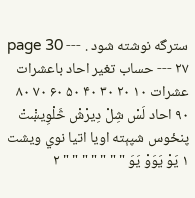سترگه نوشته شود . --- page 30 --- ۲۷ حساب تغیر احاد باعشرات عشرات ۱۰ ۲۰ ۳۰ ۴۰ ۵۰ ۶۰ ۷۰ ۸۰ ۹۰ احاد لَسْ شِلْ دِیرْشْ څَلْوِيښْتْ پنځوس شپېته اويا اتيا نوي ویشت ۱ يَوْ یَوَوْ یَوَ " " " " " " " ۲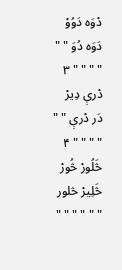دْوَه دَوُوْ دَوَه دُوَ " " " " " " ۳ دْرې دِیرْ دَر دْرې " " " " " " ۴ څَلُورْ څُورْ څَلِیرْ څلور " " " " " "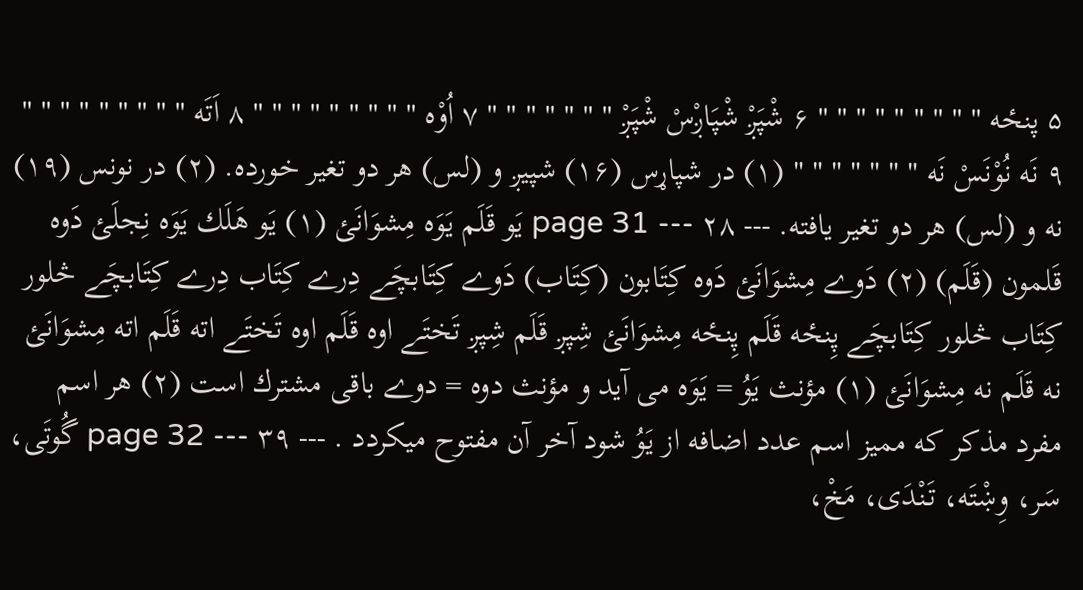۵ پنځه " " " " " " " " " ۶ شْپَږْ شْپَاږْسْ شْپَږْ " " " " " " " ۷ اُوْه " " " " " " " " " ۸ اَتَه " " " " " " " " " ۹ نَه نُوْنَسْ نَه " " " " " " " (۱) در شپاړس (۱۶) شپیږ و (لس) هر دو تغیر خورده. (۲) در نونس (۱۹) نه و (لس) هر دو تغیر یافته. --- page 31 --- ۲۸ يَو قَلَم يَوَه مِشوَانَئ (۱) يَو هَلَك يَوَه نِجلَئ دَوه قَلمون (قَلَم) (۲) دَوے مِشوَانَئ دَوه كِتَابون (كِتَاب) دَوے كِتَابچَے دِرے كِتَاب دِرے كِتَابچَے څلور كِتَاب څلور كِتَابچَے پِنځه قَلَم پِنځه مِشوَانَئ شِپږ قَلَم شِپږ تَختَے اوه قَلَم اوه تَختَے اته قَلَم اته مِشوَانَئ نه قَلَم نه مِشوَانَئ (۱) مؤنث يَوُ = يَوَه مى آيد و مؤنث دوه = دوے باقى مشترك است (۲) هر اسم مفرد مذكر كه مميز اسم عدد اضافه از يَوُ شود آخر آن مفتوح ميكردد . --- page 32 --- ۳۹ گُوتَى، سَر، وِښْتَه، تَنْدَی، مَخْ،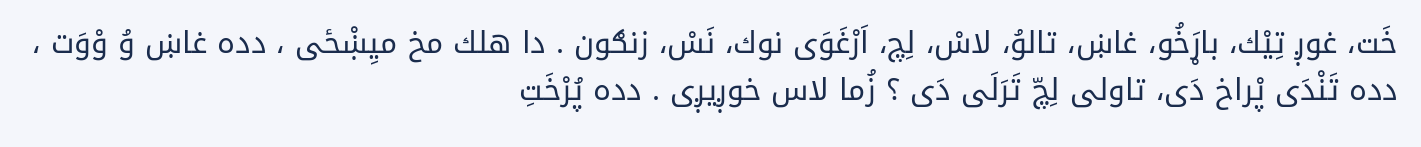خَت، غوږ تِیْك، باړَخُو، غاښ، تالوُ، لاسْ، لِچ، اَرْغَوَی نوك، نَسْ، زنګون . دا هلك مخ ميِښْځى ، دده غاښ وُ وْوَت ، دده تَنْدَى پْراخ دَى، تاولى لِچّ تَرَلَى دَى ؟ زُما لاس خوږيږى . دده پُرْخَتِ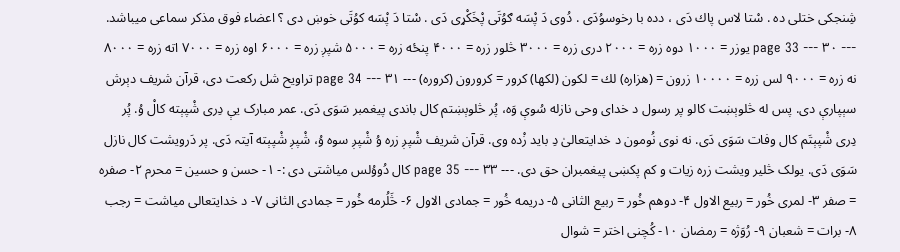شِنجكى ختلی ده . سْتا لاس پاك دَى ، دده با رخوسوُدَى . دُوى دَ پْسَه ګوُتَى پْخَكْړى دَى . سْتا دَ پْسَه کوُتَى خوښ دى ؟ اعضاء فوق مذکر سماعی میباشد. --- page 33 --- ۳۰ یوزر = ۱۰۰۰ دوه زره = ۲۰۰۰ دری زره = ۳۰۰۰ څلور زره = ۴۰۰۰ پنځه زره = ۵۰۰۰ شپږ زره = ۶۰۰۰ اوه زره = ۷۰۰۰ اته زره = ۸۰۰۰ نه زره = ۹۰۰۰ لس زره = ۱۰۰۰۰ زرون = (هزاره) لك = لکون (لکها) کرور = کرورون (کروره) --- page 34 --- ۳۱ تراویح شل رکعت دی، قرآن شریف دېرش سېپارې دی. پس له څلوېښت کالو پر رسول د خدای وحی نازله سُوې وَه، پُر څلوېښتم کال باندی پیغمبر سَوَی دَی. عمر مبارک یې دِری شْپېته کالْ وُ. پُر دِری شْپېتَم کال وفات سَوَی دَی. نه نوی نُومون د خدایتعالیٰ دِ باید زْده وی. قرآن شریف شْپږ زره وُ شْپږ سوه وُ، شْپږ شْپېته آیتہ دَی. پر دَرویشت کال نازل سَوَی دَی. یولک څلیر ویشت زره زیات و کم پکښی پیغمبران حق دی. --- page 35 --- ۳۳ کال دُووُلس میاشتی دی :- ۱- حسن و حسین = محرم ۲- صفره = صفر ۳- لمری خُور = ربیع الاول ۴- دوهم خُور = ربیع الثانی ۵- دریمه خُور = جمادی الاول ۶- څَلُرمه خُور = جمادی الثانی ۷- د خدایتعالی میاشت = رجب ۸- برات = شعبان ۹- رُوَژه = رمضان ۱۰- کُچنی اختر = شوال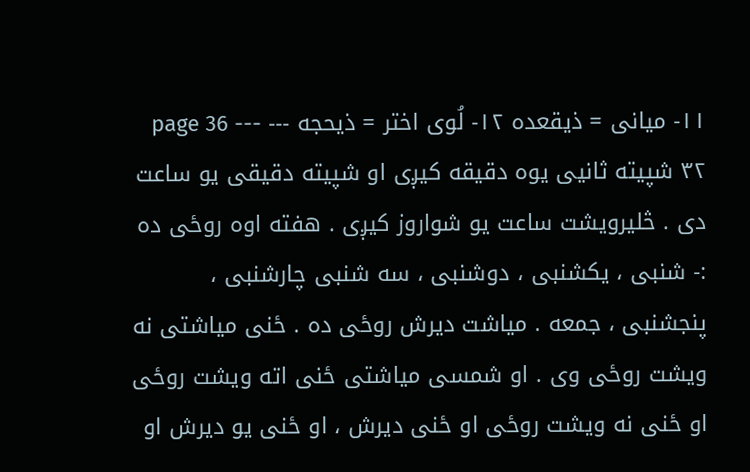۱۱- میانی = ذیقعده ۱۲- لُوی اختر = ذیحجه --- page 36 --- ۳۲ شپیته ثانیی یوه دقیقه کیږی او شپیته دقیقی یو ساعت دی . څلیرویشت ساعت یو شواروز کیږی . هفته اوه روځی ده :- شنبی ، یکشنبی ، دوشنبی ، سه شنبی چارشنبی ، پنجشنبی ، جمعه . میاشت دیرش روځی ده . ځنی میاشتی نه ویشت روځی وی . او شمسی میاشتی ځنی اته ویشت روځی او ځنی نه ویشت روځی او ځنی دیرش ، او ځنی یو دیرش او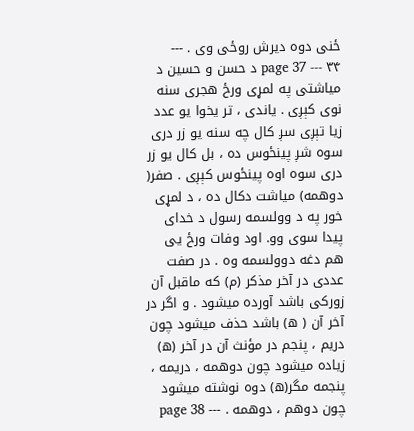ځنی دوه دیرش روځی وی . --- page 37 --- ۳۴ د حسن و حسین د میاشتی په لمړی ورځ هجری سنه نوی کېږی . یاندی ، تر یخوا یو عدد زیا تېږی سږ کال چه سنه یو زر دری سوه شږ پینځوس ده ، بل کال یو زر دری سوه اوه پینځوس کېږی . صفر( دوهمه) میاشت دکال ده ، د لمړی خور په د وولسمه رسول د خدای پیدا سوی وو. اود وفات ورځ یی هم دغه دوولسمه وه . در صفت عددی در آخر مذکر (م) که ماقبل آن زورکی باشد آورده میشود . و اگر در آخر آن ( ه) باشد حذف میشود چون دریم ، پنجم در مؤنث آن در آخر (ه) زیاده میشود چون دوهمه ، دریمه ، پنجمه مگر(ه) دوه نوشته میشود چون دوهم ، دوهمه . --- page 38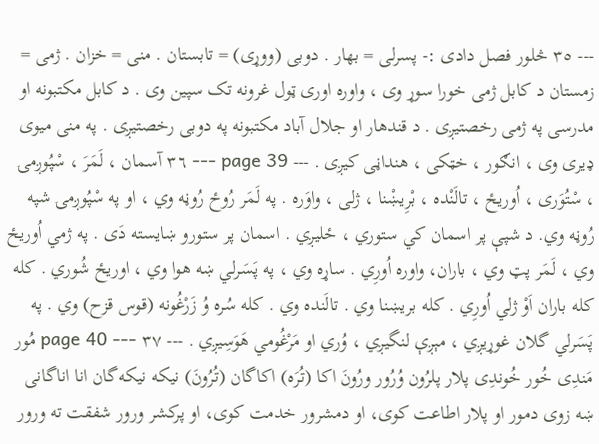--- ٣٥ څلور فصل دادی :- پسرلی = بهار . دوبی (ووړی) = تابستان . منی = خزان . ژمی = زمستان د کابل ژمی خورا سوړ وی ، واوره اوری ټول غرونه تک سپین وی . د کابل مکتبونه او مدرسی په ژمی رخصتیږی . د قندهار او جلال آباد مکتبونه په دوبی رخصتیږی . په منی میوی ډیری وی ، انګور ، خټکی ، هنداڼی کیږی . --- page 39 --- ٣٦ آسمان ، لَمَرَ ، سْپُوږمۍ ، سْتُوَری ، اُوریځ ، تالَنْده ، بْرِيښْنا ، ژلی ، واوَره . په لَمَر رُوځ رُوڼه وي ، او په سْپُوږمۍ شپه رُوڼه وي. د شپې پر اسمان کي ستوري ، ځليږي . اسمان پر ستورو ښايسته دَی . په ژمي اُوريځ وي ، لَمَر پټ وي ، باران، واوره اُورِي . ساړه وي ، په پَسَرلي ښه هوا وي ، اوريځ شُوري . کله کله باران اَوْ ژلي اُورِي . کله بريښنا وي . تالَنده وي . کله سُره وُ زَرْغُونه (قوس قزح) وي . په پَسَرلي گلان غوړيږي ، مېږې لنگيږي ، وُري او مَرْغُومي هَوَسِيږي . --- page 40 --- ۳۷ مُور مَندِى خُور خُوندِى پلار پلرُون وُرُور ورُونَ اکا (تُرَه) اکاگان (تُرُونَ) نیکه نیکه‌گان انا اناگانى ښه زوى دمور او پلار اطاعت کوی، او دمشرور خدمت کوى، او پرکشر ورور شفقت ته ورور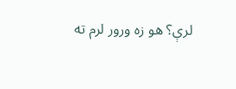لرې؟ هو زه ورور لرم ته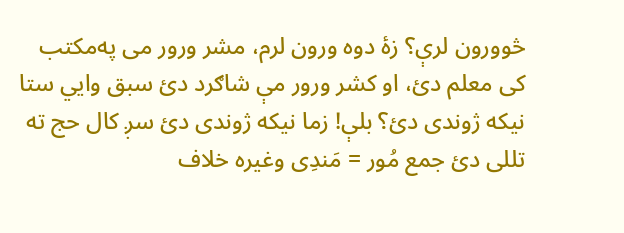څوورون لرې؟ زۀ دوه ورون لرم، مشر ورور مى په‌مکتب کى معلم دئ، او کشر ورور مې شاګرد دئ سبق وایي ستا نیکه ژوندی دئ؟ بلې! زما نیکه ژوندى دئ سږ کال حج ته تللى دئ جمع مُور = مَندِى وغيره خلاف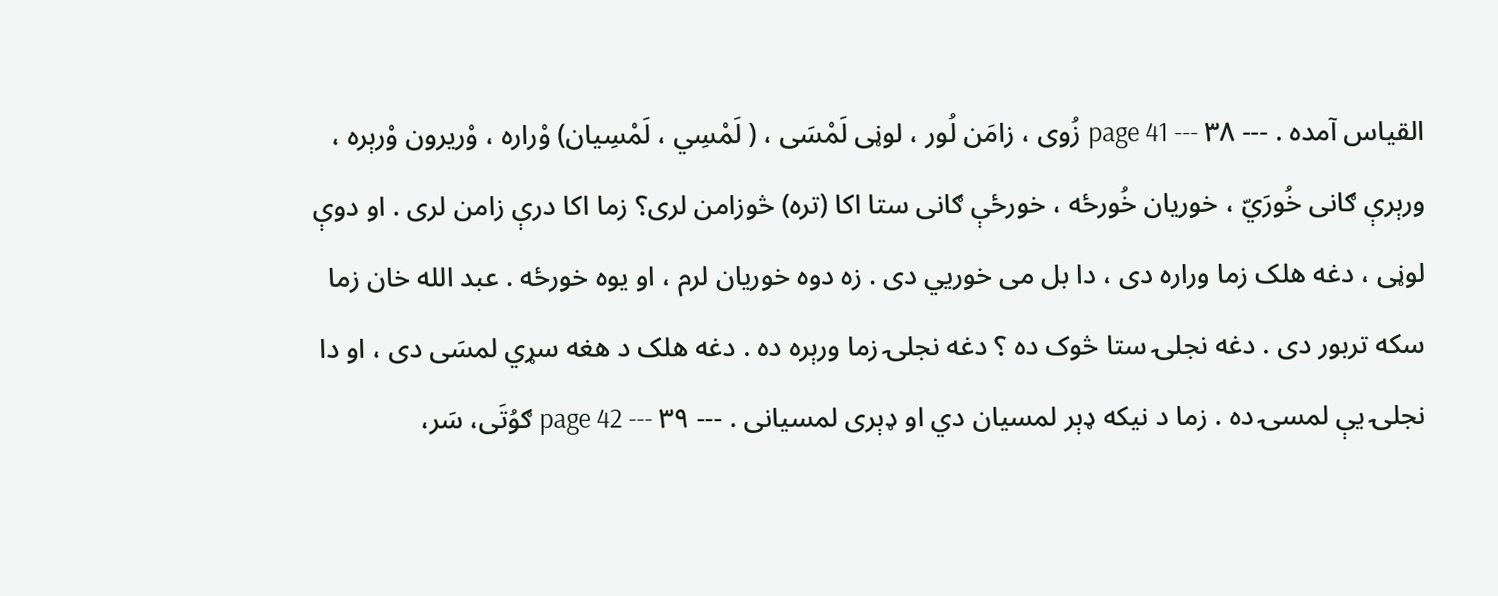القياس آمده . --- page 41 --- ۳۸ زُوی ، زامَن لُور ، لوڼی لَمْسَی ، ( لَمْسِي ، لَمْسِیان) وْراره ، وْریرون وْرېره ، ورېرې ګانی خُورَيّ ، خوریان خُورځه ، خورځې ګانی ستا اکا (تره) څوزامن لری؟ زما اکا درې زامن لری . او دوې لوڼی ، دغه هلک زما وراره دی ، دا بل می خوریي دی . زه دوه خوریان لرم ، او یوه خورځه . عبد الله خان زما سکه تربور دی . دغه نجلۍ ستا څوک ده ؟ دغه نجلۍ زما ورېره ده . دغه هلک د هغه سړي لمسَی دی ، او دا نجلۍ یې لمسۍ ده . زما د نیکه ډېر لمسیان دي او ډېری لمسیانی . --- page 42 --- ۳۹ ګوُتَی، سَر،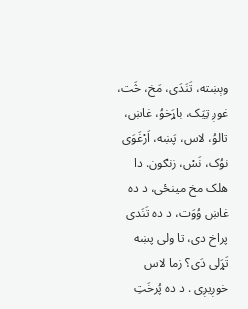وېښته، تَنَدَی، مَخ، څَت، غوږ تِیَک، باړَخوُ، غاښ، تالوُ، لاس، پَښه، اَرْغَوَی نوُک، نَسْ، زنګون. دا هلک مخ مینځی، د ده غاښ وُوَت، د ده تَنَدی پراخ دی، تا ولی پښه تَړَلی دَی؟ زما لاس خوږیږی . د ده پُرخَتِ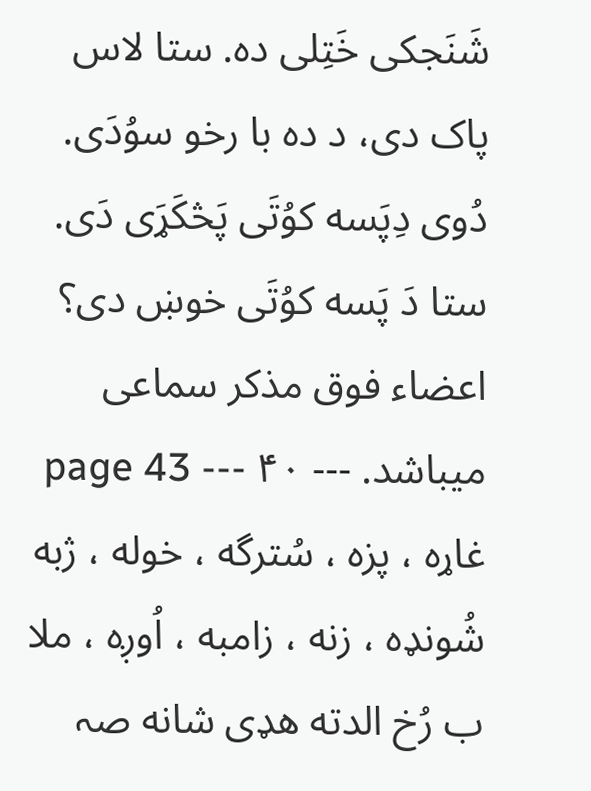شَنَجکی خَتِلی ده. ستا لاس پاک دی، د ده با رخو سوُدَی. دُوی دِپَسه کوُتَی پَڅکَړَی دَی. ستا دَ پَسه کوُتَی خوښ دی؟ اعضاء فوق مذکر سماعی میباشد. --- page 43 --- ۴۰ غاړه ، پزه ، سُترگه ، خوله ، ژبه شُونډه ، زنه ، زامبه ، اُوږه ، ملا ب رُخ الدته هډی شانه صہ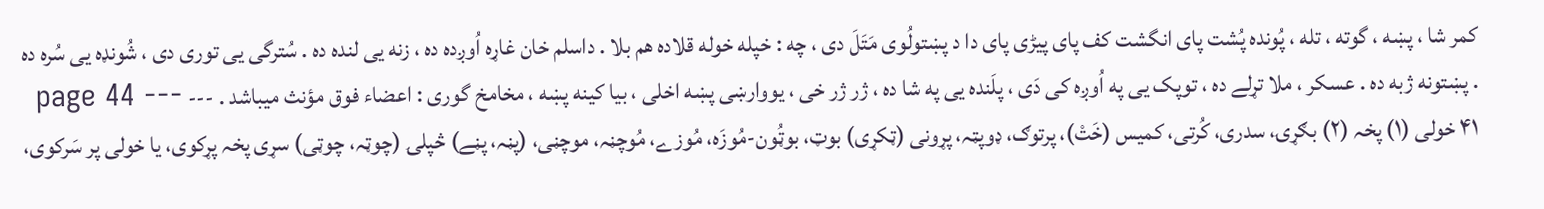کمر شا ، پښه ، گوته ، تله ، پُونده پُشت پای انگشت کف پای پیڑی پای دا د پښتولُوی مَتَلَ دی ، چه : خپله خوله قلاده هم بلا . داسلم خان غاړه اُوږده ده ، زنه یی لنده ده . سُترگی یی توری دی ، شُونډه یی سُره ده . پښتونه ژبه ده . عسکر ، ملا تړلے ده ، توپک یی په اُوږه کی دَی ، پلَنده یی په شا ده ، ژر ژر خی ، یووارښی پښه اخلی ، بیا کینه پښه ، مخامخ گوری : اعضاء فوق مؤنث میباشد . --- page 44 --- ۴۱ خولی (۱) پخہ (۲) بګړۍ، سدری، کُرتی، کمیس (خَتْ)، پرتوګ، ډوپټہ، پړونی (ټکړی) بوټ، بوټُون-مُوزَہ، مُوزے، مُوچڼہ، موچڼی، (پڼہ، پڼے) څپلۍ (چوټہ، چوټی) سړی پخہ پړکوی، یا خولی پر سَرکوی،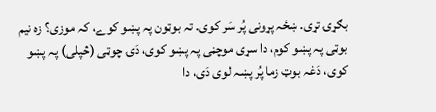بګړۍ تړی. ښځہ پړونی پُر سَر کوی. تہ بوټون پہ پښو کوے، کہ موزی؟ زہ نیم بوټی پہ پښو کوم، دا سړی موچڼی پہ پښو کوی، دَۍ چوټی (څپلی) پہ پښو کوی، دَغہ بوټ زما پُر پښہ لوی دَی، دا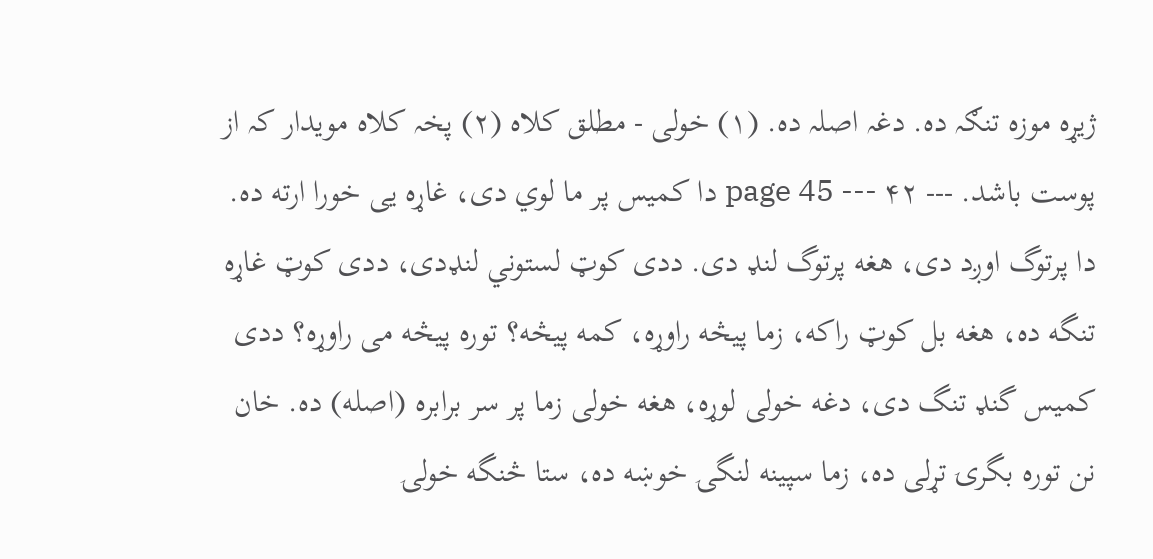ژیړہ موزہ تنګہ دہ. دغہ اصلہ دہ. (۱) خولی - مطلق کلاہ (۲) پخہ کلاہ مویدار کہ از پوست باشد. --- page 45 --- ۴۲ دا کمیس پر ما لوي دی، غاړه یی خورا ارته ده. دا پرتوگ اوږد دی، هغه پرتوگ لنډ دی. ددی کوټ لستوني لنډدی، ددی کوټ غاړه تنگه ده، هغه بل کوټ راکه، زما پيڅه راوړه، کمه پيڅه؟ توره پيڅه می راوړه؟ ددی کمیس گنډ تنگ دی، دغه خولی لوړه، هغه خولی زما پر سر برابره (اصله) ده. خان نن توره بگرۍ تړلی ده، زما سپینه لنگۍ خوښه ده، ستا څنگه خولۍ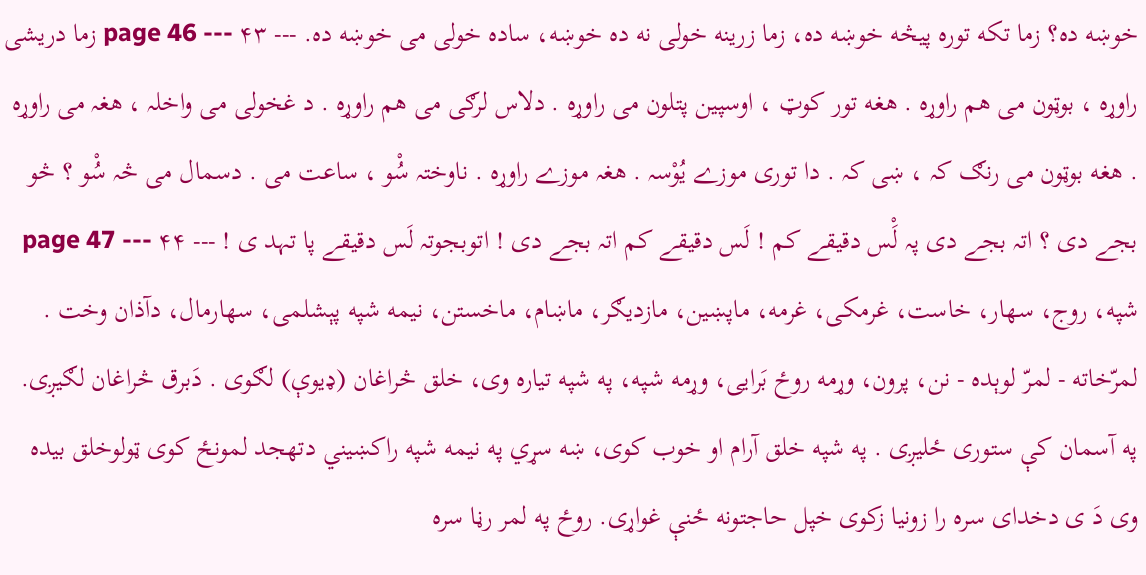خوښه ده؟ زما تکه توره پيڅه خوښه ده، زما زرینه خولی نه ده خوښه، ساده خولی می خوښه ده. --- page 46 --- ۴۳ زما دریشی راوړه ، بوټون می هم راوړه . هغه تور کوټ ، اوسپین پتلون می راوړه . دلاس لرګی می هم راوړه . د غخولی می واخلہ ، هغہ می راوړہ . هغه بوټون می رنګ کہ ، ښی کہ . دا توری موزے يُوْسہ . هغہ موزے راوړہ . ناوختہ سُْو ، ساعت می . دسمال می څہ سُْو ؟ څو بجے دی ؟ اتہ بجے دی پہ لَْس دقیقے کم ! لَس دقیقے کم اتہ بجے دی ! اتوبجوتہ لَس دقیقے پا تہد ی ! --- page 47 --- ۴۴ شپه، روج، سهار، خاست، غرمكى، غرمه، ماپښین، مازدیګر، ماښام، ماخستن، نیمه شپه پېشلمى، سهارمال، دآذان وخت . لمرّخاته - لمرّ لوېده - نن، پرون، وړمه روځ بَرایی، وړمه شپه، په شپه تیاره وی، خلق څراغان (ډیوې) لګوى . دَبرق څراغان لګیږی. په آسمان کې ستوری ځلیږی . په شپه خلق آرام او خوب کوی، ښه سړي په نیمه شپه راکښیني دتهجد لمونځ كوى ټولوخلق بيده وی دَ ی دخدای سره را زونیا زکوى خپل حاجتونه ځنې غواړی. روځ په لمر رڼا سره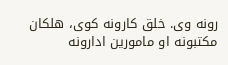رونه وی. خلق کارونه کوى، هلکان مکتبونه او مامورین ادارونه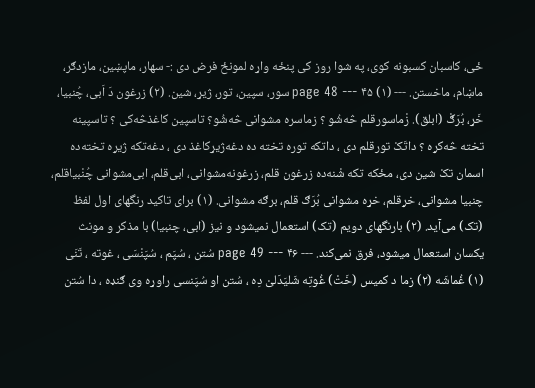ځی، کاسبان كسبونه کوى، په شوا روز کی پنځه واړه لمونځ فرض دى :- سهار، ماپښین، مازدګر، ماښام، ماخستن. --- page 48 --- ۴۵ (۱) سور، سپین، تور، ژیړ، شین. (۲) زرغون دَ اَبی، چُنبیا، خَړ، بُرَګْ (ابلق). زْماسورقلم څه‌شُو ؟ زماسره مشوانی څه‌شُو؟ تاسپین کاغذڅه‌کی ؟ تاسپینه تخته څه‌کړه ؟ داتَکْ تورقلم دی ، داتکه توره تخته ده دغه‌ژیړکاغذ دی ، دغه‌تکه ژیړه تخته‌ده اسمان ت‍کْ شین دی، مځکه تکه شْ‍نه‌ده زرغون قلم، زرغونه‌مشوانی، ابی‌قلم، ابی‌مشوانی چُنْ‍بیاقلم، چنبیا مشوانی، خړقلم، خړه مشوانی بُرَګ قلم، برګه مشوانی. (۱) برای تاکید رنگهای اول لفظ (تک) می‌آید. (۲) بارنگهای دویم (تک) استعمال نمیشود و نیز (ابی، چنبیا) با مذکر و مونث یکسان استعمال میشود، فرق نمی‌کند. --- page 49 --- ۴۶ سُتن ، سُپَم ، سُپَنْسَی ، غوته ، تَنَی (۱) غُماشَه (۲) زما د کمیس (خَتْ) غُوتِه شَلیَدَلیْ دِه ، سُتن او سُپَنسی راوړه وی ګنډه ، دا سُتن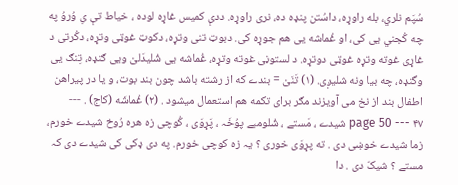سُپَم نلري، بله راوړه، داسُتن پنډه ده، نری راوړه. ددې کمیس غاړه لوده ، خیاط تې یِ وُروُ په چه کُجني یی کی، او غُماشه یی هم جوړه کی. دبوټ تنی وتړه، دکوټ غوټی وتړه، دکُرتی د غاړی غوته وتړه غوټی دوتړه. د لستوڼی غوته وتړه، غُماشه یی شُلیدَلیْ ویی ګنډه، تِنګ یی وگنډه، چه بیا ونه شلیږی. (۱) تَنَیْ = بندے که از رشته باشد چون بند بوت، و یا در پیراهن اطفال بند از نخ می آویزند مګر برای تکمه هم استعمال میشود . (۲) غُماشَه (کاج) . --- page 50 --- ۴۷ شیدے ، مَستے ، شُلومبے پوُخَہ ، پَړوَی ، کُوچی زہ هره رُوخ شیدے خورم، زما شیدے خوښی دی . ته پړوَی خوری ؟ یہ زه کوچی خورم. په دی ډکی کی شیدے دی کہ مستے ؟ شیکّ دی . دا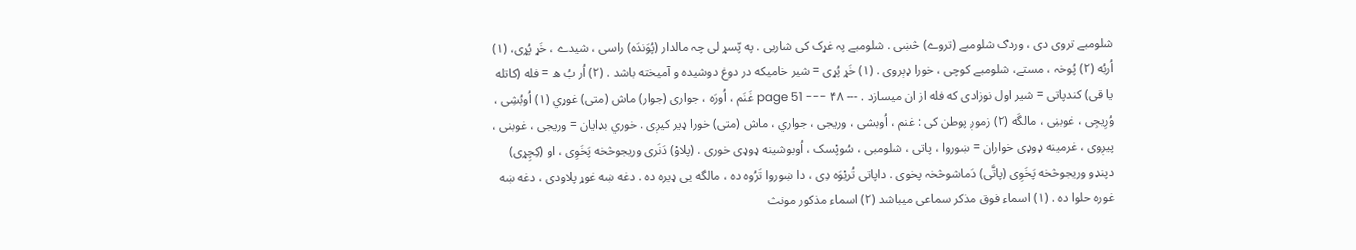شلومبے تروی دی ، وردګ شلومبے (تروے) څښی . شلومبے پہ غړک کی شاربی . په پّسړ لی چہ مالدار (پُوَندَہ) راسی ، شیدے ، خَړ پُړی، (۱) اُربُه (۲) پُوخہ ، مستے، شلومبے کوچی ، خورا ډېروی . (۱) خَړ پُړی = شیر خامیکه در دوغ دوشیده و آمیخته باشد . (۲) اُر بُ ه = فله (کاتله یا قی) کندپاتی = شیر اول نوزادی که فله از ان میسازد . --- page 51 --- ۴۸ غَنَم ، اُورَه ، جواری (جوار) ماش (متی) غوړي (۱) اُوبُشِی ، وُرِيجِی ، غوبنِی ، مالگَه (۲) زموږ پوطن کی : غنم ، اُوبشی ، وریجی ، جواري ، ماش (متی) خورا ډیر کیږی . خوري بډایان = وریجی ، غوبنی ، پیږوی ، غرمینه ډوډی خواران = ښوروا ، پاتی ، شلومبی ، سُوپْسک ، اُوبوشینه ډوډی خوری . (پلاوْ) دَنَری وریجوڅخه پَخَوِی ، او (کِچِړی) دپنډو وریجوڅخه پَخَوِی (پاتَّی) دَماشوڅخہ پخوی . داپاتی تُریْوَه دِی ، دا ښوروا تَرُوه ده ، مالگه یی ډیره ده . دغه ښه غوړ پلاودی ، دغه ښه غوره حلوا ده . (۱) اسماء فوق مذکر سماعی میباشد (۲) اسماء مذکور مونث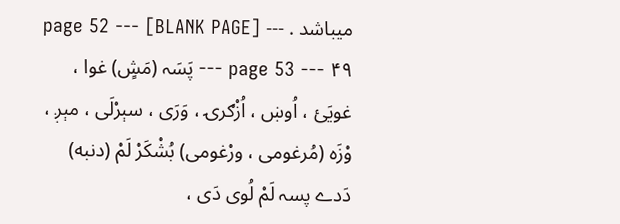میباشد . --- page 52 --- [BLANK PAGE] --- page 53 --- ۴۹ پَسَہ (مَشٍ) غوا ، غویَئ ، اُوښ ، اُزْګرۍ ، وَرَی ، سېرْلَی ، مېږ ، وْزَه (مُرغومی ، ورْغومی) بُشْکَرْ لَمْ (دنبه) دَدے پسہ لَمْ لُوی دَی ،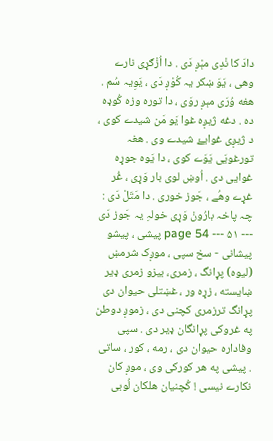دادَ کا نْدِی مېْږ دَی . دا اُزْګړی نارے وهی ، یَوَ ښکر یہ کُوْږ دَی ، یَوِیہ سُم . هغه وُرَی مېږ روَی ، دا توره وزه کُوډه ده . دغه ژیږه غوا یَو مَن شیدے کوی ، د ژیږی غوایۓ شیدے وی . هغہ تورغویَی یَوَے کوی ، دا یَوه جوړه غوایی دی . اُوښ لوی بار وَړی ، غُر غړے وھُے ، جَوز خوری . دا مَتَلْ دَی : چہ پاخہ بارُونْ وَړی خولہِ یہ جَوز دَی --- page 54 --- ۵۱ پیشی ، پیشو پیشانی - سخ سپی ، موږک شرمښ (لیوه) پړانگ ، زمری، بیزو زمری ډیر ښایسته ، زړه ور ، غښتلی حیوان دی پړانگ ترزمری کچنی دی ، زموږ دوطن په غروکی پړانگان ډیر دی . سپی وفاداره حیوان دی ، رمه ، کور ، ساتی . پیشی په هر کورکی وی ، موږ کان نکارے نیسی ! کُچنیان هلکان لُوبی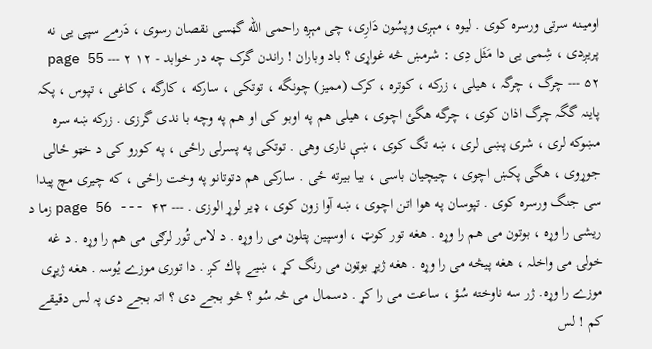اومیـنه سرتی ورسره کوی . لیوه ، مېږی وپسُون دَارِی، چی مېږه راحمی الله گڼسی نقصان رسوی ، دَرمے سپی یی نه پریږدی ، شِمی یی دا مَثَل دِی : شرمښ څه غواړی ؟ باد وباران ! راندن گرک چه در خوابد - ۱۲ ۲ --- page 55 --- ۵۲ چرگ ، چرگہ ، هیلی ، زرکه ، کوتره ، کرک (ممیز) چونگه ، توتکی ، سارکه ، کارگه ، کاغی ، تپوس ، پکہ پاینہ گگہ چرگ اذان کوی ، چرگه هگئ اچوی ، هیلی هم په اوبو کی او هم په وچه با ندی گرزی . زرکه ښه سره مښوکه لری ، شری پښی لری ، ښه تگ کوی ، ښې ناری وهی . توتکی په پسرلی راځی ، په کورو کی د خټو ځالی جوړوی ، هگی پکښ اچوی ، چیچیان باسی ، بیا بیرته ځی . سارکی هم دتوتانو په وخت راځی ، که چیری مچ پیدا سی جنگ ورسره کوی . تپوسان په هوا اتن اچوی ، ښه آوا زون کوی ، ډیر لوړ الوزی . --- page 56 --- ۴۳ زما د ریشی را وړه ، بوتون می هم را وړه . هغه تور کوټ ، اوسپین پتلون می را وړه . د لاس تُور لرګی می هم را وړه . د غه خولۍ می واخلہ ، هغه پيڅه می را وړه . هغه ژیړ بوټون می رنگ کړ ، ښیے پاك کږ . دا توری موزے یُوسہ . هغه ژیړی موزے را وړه. ژر سه ناوخته سُؤ ، ساعت می را کړ . دسمال می څہ سُو ؟ څو بجے دی ؟ اتہ بجے دی پہ لس دقیقے کم ! لس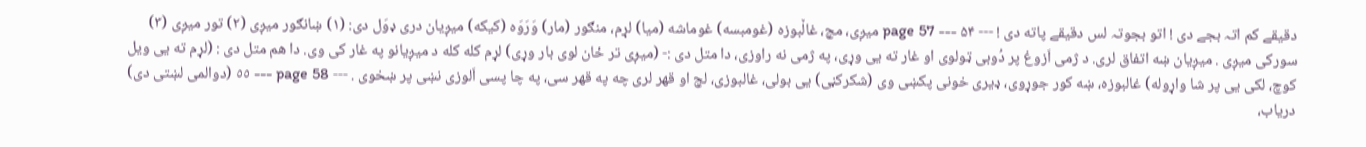دقیقے کم اتہ بجے دی ! اتو بجوتہ لس دقیقے پاته دی ! --- page 57 --- ۵۴ میږی، مچ، غاڵبوزه (غومبسه) غوماشه (میا) لړم، منګور (مار) وَرَوَه (کیکه) میږیان دری ډوَل دی: (۱) ښانګور میږی (۲) تور میږی (۳) سورکی میږی . میږیان ښه اتفاق لری. د ژمی اَزوغ پر دُوبی ټولوی او غار ته یی وړی، په ژمی نه راوزی، دا متل دی :- (میږی تر ځان لوی بار وړی) لړم کله کله د میږیانو په غار کی وی. دا هم متل دی : (لړم ته یی ویل کوچ، لکی یی پر شا واړوله) غالبوزه، ښه کور جوړوی، ډیری خونی پکښی وی (شکرکڼی) یی بولی، غالبوزی، لچ او قهر لری چه په قهر سی، په چا پسی اَلوزی نښی پر ښخوی . --- page 58 --- ٥٥ (دوالمی لښتی دی) دریاب،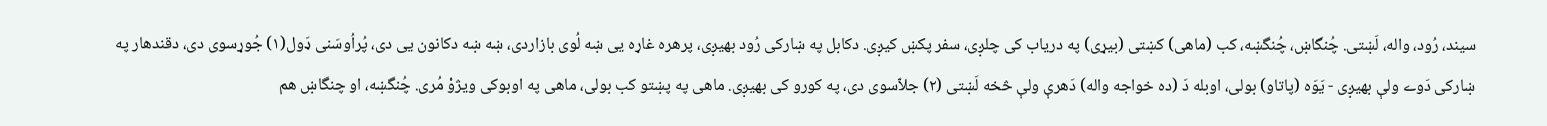سیند، رُود، واله، لَښتی. چُنگاښ، چُنگښه، کب (ماهی) کښتی (بیړی) په دریاب کی چلږی، سفر پکښ کیږی. دکابل په ښارکی رُود بهیږی، پرهره غاړه یی ښه لُوی بازاردی، ښه ښه دکانون یی دی، پُراُوسَنی ډَول(۱) جُوړسوی دی، دقندهار په ښارکی دَوے ولې بهیږی - یَوَه (پاتاو) بولی، اوبله دَ (ده خواجه واله) دَهرې ولې څخه لَښتی (۲) جلاّسوی دی، په کورو کی بهیږی. ماهی په پښتو کب بولی، ماهی په اوبوکی ویژوْ مُری. چُنگښه، او چنگاښ هم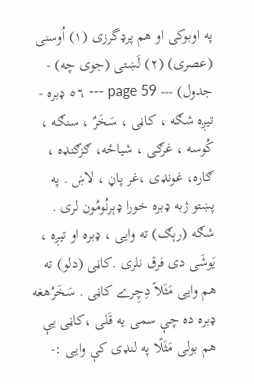په اوبوکی او هم پرډگرزی (۱) اُوسنی (عصری) (۲) لَښتی (جوی چه) - جدول) --- page 59 --- ٥٦ ډبره - تيږه شګه ، کاڼی ، سَخَرٌ ، سنګه ، کُوسه ، غرګی ، شياځه، ګزګنډه ، ګاره، غونډی ،غر پاڼ ، لاښ . په پښتو ژبه ډبره خورا ډېرنُومُون لری . شګه (رېګ) ته وايی ، ډبره او تيږه ، یَوشَی دی فرق نلری .کاڼی (دلو) ته هم وايی مَثَلاً دِچِرے کاڼی . سَخَرُهغه ډبره ده چې سمی يه قَلی ،کاڼی يې هم بولی مَثَلًا په لنډی کې وايی :-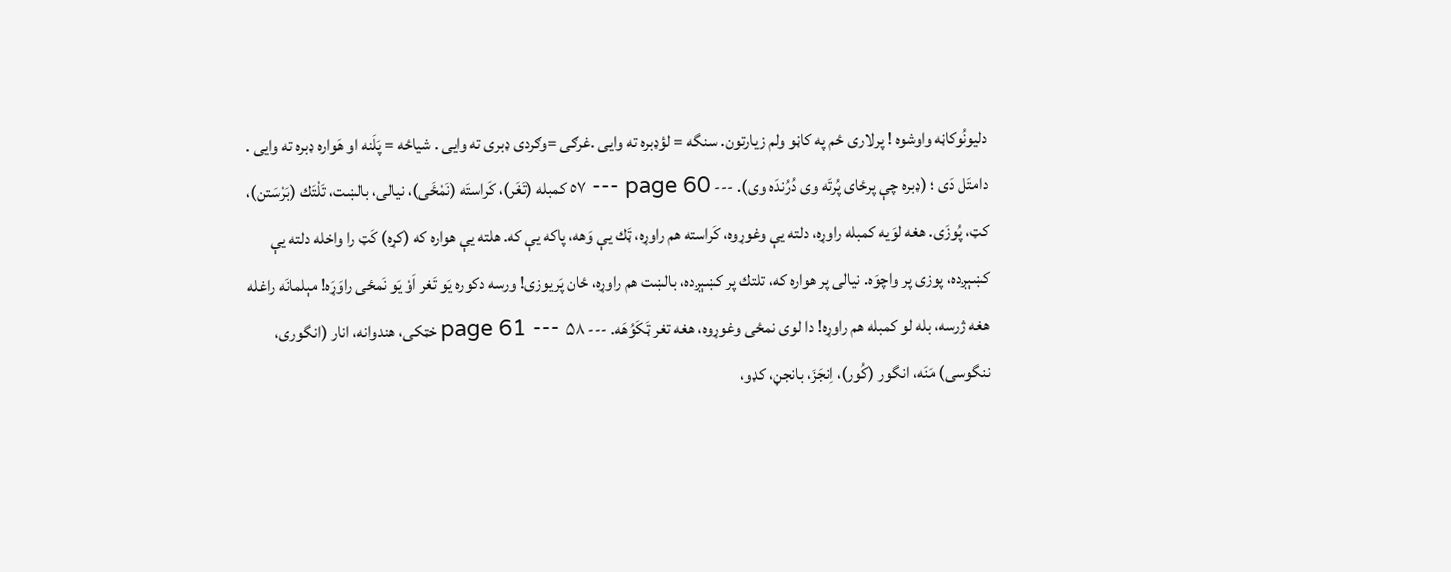دلیونُوکاڼه واوشوه ! پرلاری ځم په کاڼو ولم زيارتون. سنگه = لؤډبره ته وايی .غرګی =وګردی ډبری ته وايی . شياځه = پَلَنه او هَواره ډبره ته وايی . دامتَل دَی ؛ (ډبره چې پرځای پُرتَه وی دُرُندَه وی). --- page 60 --- ٥٧ کمبله (تَغَر)، کَراستَه (نَمْځَی)، نیالی، بالښت، تَلْتَك (بَرْسَتن)، کټ، پُوزَی. هغه لوَيه کمبله راوړه، دلته یې وغوړوه، کَراسته هم راوړه، ټَك یې وَهه، پاکه یې که. هلته یې هواره که (کړه) کَټ را واخله دلته یې کښېږده، پوزی پر واچوَه. نیالی پر هواره که، تلتك پر کښېږده، بالښت هم راوړه، ځان پَریوزی! ورسه دکوره یَو تَغر اَوْ یَو نَمځی راوَړَه! مېلمانَه‌ راغله هغه ژرسه، بله لو کمبله هم راوړه! دا لوی نمځی وغوړوه، هغه تغر ټَکَوُهَه. --- page 61 --- ۵۸ خټکی، هندوانه، انار (انگوری، ننگوسی) مَنَه، انگور (کُور)، اِنجَزَ، بانجڼ، کډو،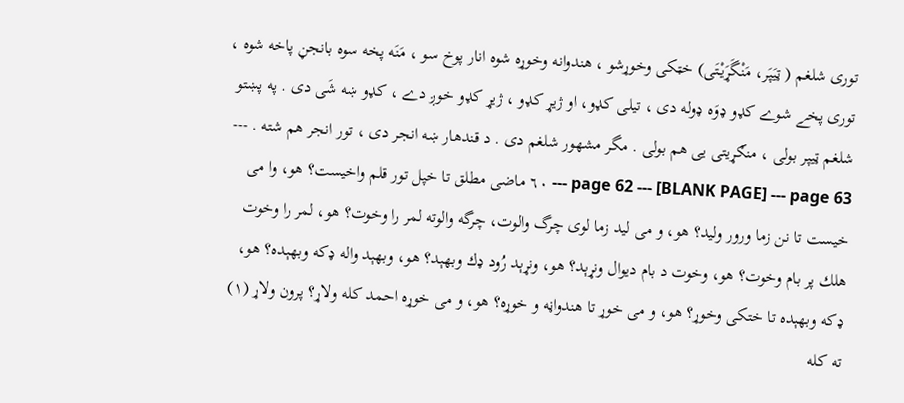توری شلغم ( ټيَپَر، مَنْگَړَیْتَی) خټکی وخوړشو ، هندوانه وخوړه شوه انار پوخ سو ، مَنَه پخه سوه بانجڼ پاخه شوه ، توری پخے شوے کډو ډوَه ډوله دی ، تیلی کډو، او ژیړ کډو ، ژیړ کډو خوږ دے ، کډو ښه شَی دی . په پښتو شلغم ټیپر بولی ، منګړیتی یی هم بولی . مگر مشهور شلغم دی . د قندهار ښه انجر دی ، تور انجر هم شته . --- page 62 --- [BLANK PAGE] --- page 63 --- ٦٠ ماضی مطلق تا خپل تور قلم واخیست؟ هو، وا می خیست تا نن زما ورور ولید؟ هو، و می لید زما لوی چرگ والوت، چرگه والوته لمر را وخوت؟ هو، لمر را وخوت هلك پر بام وخوت؟ هو، وخوت د بام دیوال ونړېد؟ هو، ونړېد رُود ډك وبهېد؟ هو، وبهېد واله ډکه وبهېده؟ هو، ډکه وبهېده تا ختکی وخوړ؟ هو، و می خوړ تا هندواڼه و خوړه؟ هو، و می خوړه احمد کله ولاړ؟ پرون ولاړ (١) ته کله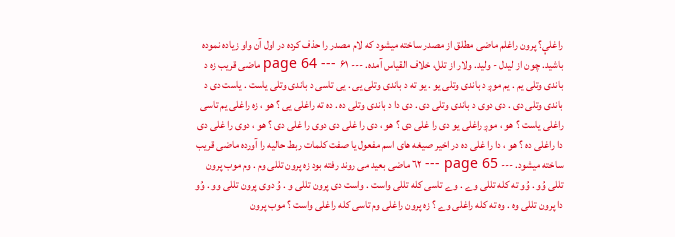راغلې؟ پرون راغلم ماضی مطلق از مصدر ساخته میشود که لام مصدر را حذف کرده در اول آن واو زیاده نموده باشید. چون از لیدل - ولید. ولار از تلل، خلاف القیاس آمده. --- page 64 --- ۶۱ ماضی قریب زه د باندی وتلی یم . یم موږ د باندی وتلی یو . یو ته د باندی وتلی یی . یی تاسی د باندی وتلی یاست . یاست دی د باندی وتلی دی . دی دوی د باندی وتلی دی . دی دا د باندی وتلی ده . ده ته راغلی یی ؟ هو ، زه راغلی یم تاسی راغلی یاست ؟ هو ، موږ راغلی یو دی را غلی دی ؟ هو ، دی را غلی دی دوی را غلی دی ؟ هو ، دوی را غلی دی دا راغلی ده ؟ هو ، دا را غلی ده در اخیر صیغه های اسم مفعول یا صفت کلمات ربط حالیه را آورده ماضی قریب ساخته میشود. --- page 65 --- ٦٢ ماضی بعید می روند رفته بود زه پرون تللی وم . وم موب پرون تللی وُو . وُو ته کله تللی وے . وے تاسی کله تللی واست . واست دی پرون تللی و . وُ دوی پرون تللی وو . وُو دا پرون تللی وه . وه ته کله راغلی وے ؟ زه پرون راغلی وم تاسی کله راغلی واست ؟ موب پرون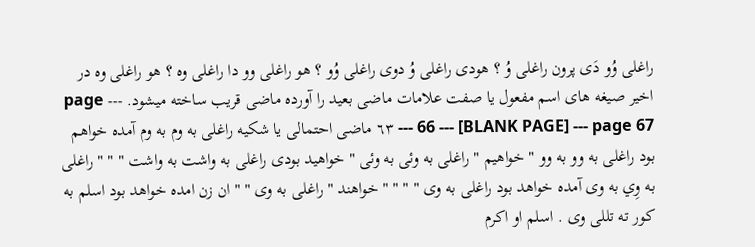راغلی وُو دَی پرون راغلی وُ ؟ هودی راغلی وُ دوی راغلی وُو ؟ هو راغلی وو دا راغلی وه ؟ هو راغلی وه در اخیر صیغه های اسم مفعول یا صفت علامات ماضی بعید را آورده ماضی قریب ساخته میشود. --- page 66 --- [BLANK PAGE] --- page 67 --- ٦٣ ماضی احتمالی یا شکیه راغلی به وم به وم آمده خواهم بود راغلی به وو به وو " خواهیم " راغلی به وئی به وئی " خواهید بودی راغلی به واشت به واشت " " " راغلی به وِي به وی آمده خواهد بود راغلی به وی " " " " خواهند " راغلی به وی " " ان زن امده خواهد بود اسلم به کور ته تللی وی . اسلم او اکرم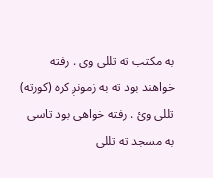به مکتب ته تللی وی . رفته خواهند بود ته به زمونږ کره (کورته) تللی وئ . رفته خواهی بود تاسی به مسجد ته تللی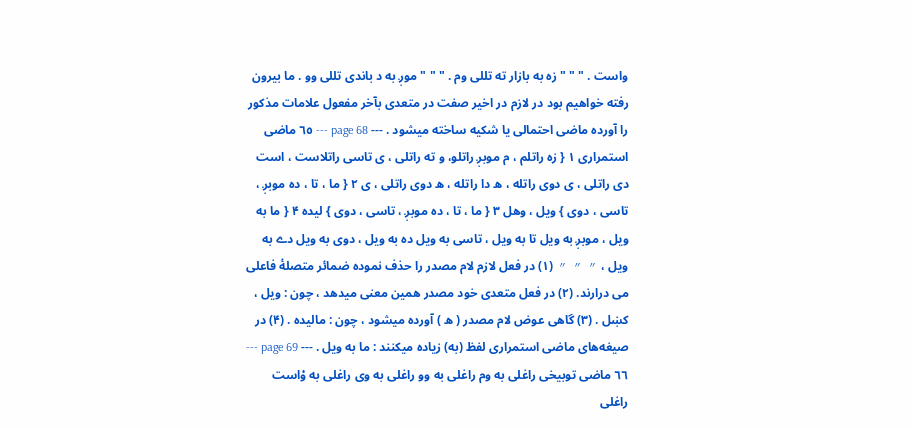واست . " " " زه به بازار ته تللی وم . " " " موږ به د باندی تللی وو . ما بیرون رفته خواهیم بود در لازم در اخیر صفت در متعدی بآخر مفعول علامات مذکور را آورده ماضی احتمالی یا شکیه ساخته میشود . --- page 68 --- ٦٥ ماضی استمراری ١ { زه راتلم ، م موبږ راتلو، و ته راتلی ، ی تاسی راتلاست ، است دی راتلى ، ی دوی راتله ، ه دا راتله ، ه دوی راتلی ، ی ٢ { ما ، تا ، ده موبږ ، تاسی ، دوی } ويل ، وهل ٣ { ما ، تا ، ده موبږ ، تاسی ، دوی } ليده ۴ { ما به ويل ، موبږ به ويل تا به ويل ، تاسی به ويل ده به ويل ، دوی به ويل دے به ويل ، 〃 〃 〃 (۱) در فعل لازم لام مصدر را حذف نموده ضمائر متصلۀ فاعلی می درارند. (۲) در فعل متعدی خود مصدر همین معنی میدهد ، چون : ویل ، کښل . (۳) گاهی عوض لام مصدر ( ه ) آورده میشود ، چون : مالیده . (۴) در صیغه‌های ماضی استمراری لفظ (به) زیاده میکنند : ما به ویل . --- page 69 --- ٦٦ ماضی توبیخی راغلی به وم راغلی به وو راغلی به وی راغلی به وْاست راغلی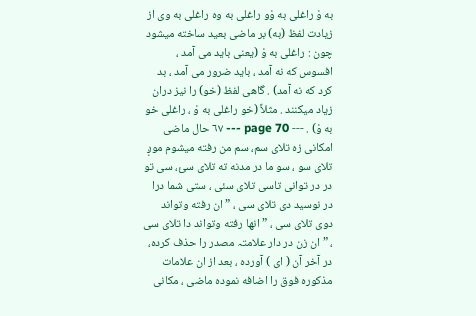به وْ راغلی به وْو راغلی به وه راغلی به وی از زیادت لفظ (به) بر ماضی بعید ساخته میشود چون : راغلی به وْ (یعنی باید می آمد ، افسوس که نه آمد ، باید ضرور می آمد ، بد کرد که نه آمد) . گاهی لفظ (خو) را نیز دران زیاد میکنند . مثلاً (خو راغلی به وْ ، راغلی خو به وْ) . --- page 70 --- ٦٧ حال ماضی امکانی زه تلای سم، سم من رفته میشوم موږ تلای سو ، سو ما در مدنه ته تلای سئ، سی تو در در توانی تاسی تلای سئی ، ستی شما درا در نوسید دی تلای سی ، ” ان رفته وتواند دوی تلای سی ، ” انها رفته وتواند دا تلای سی ، ” ان زن در دار علامتہ مصدر را حذف کرده، در آخر آن ( ای ) آورده ، بعد از ان علامات مذکوره فوق را اضافه نموده ماضی ، مکانی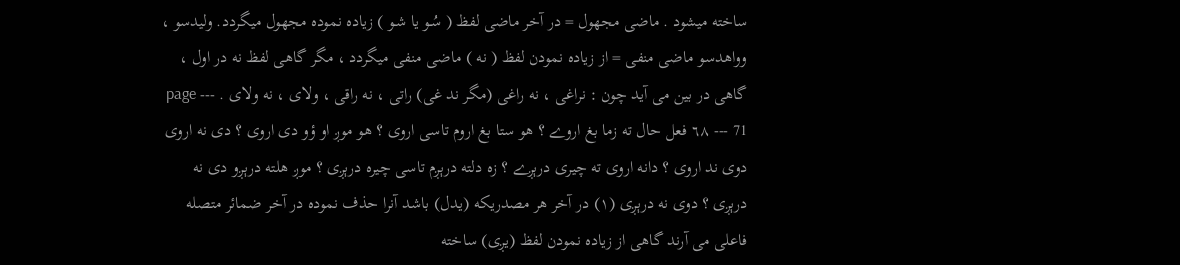ساخته میشود . ماضی مجهول = در آخر ماضی لفظ ( سُـو يا شـو ) زیاده نموده مجهول میگردد. وليدسو ، وواهدسو ماضی منفی = از زیاده نمودن لفظ ( نه ) ماضی منفی میگردد ، مگر گاهی لفظ نه در اول ، گاهی در بین می آید چون : نراغی ، نه راغی (مگر ند غی) راتی ، نه راقی ، ولای ، نه ولای . --- page 71 --- ٦٨ فعل حال ته زما بغ اروے ؟ هو ستا بغ اروم تاسی اروی ؟ هو موږ او ؤو دی اروی ؟ دی نه اروی دوی ند اروی ؟ دانه اروی ته چیری درېږے ؟ زه دلته درېږم تاسی چیره درېږی ؟ موږ هلته درېږو دی نه درېږی ؟ دوی نه درېږی (۱) در آخر هر مصدریکه (یدل) باشد آنرا حذف نموده در آخر ضمائر متصله فاعلی می آرند گاهی از زیاده نمودن لفظ (یږی) ساخته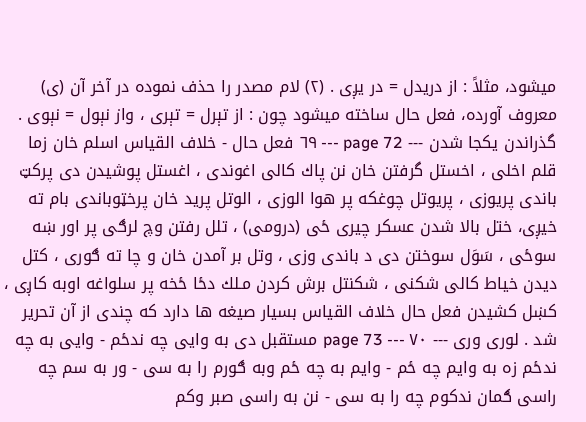میشود، مثلاً : از دریدل = در یږی . (۲) لام مصدر را حذف نموده در آخر آن (ی) معروف آورده، فعل حال ساخته میشود چون : از تېرل = تېری ، واز نېول = نېوی . گذراندن یکجا شدن --- page 72 --- ٦٩ فعل حال - خلاف القياس اسلم خان زما قلم اخلى ، اخستل گرفتن خان نن پاك كالى اغوندى ، اغستل پوشیدن دى پركټ باندی پریوزی ، پريوتل چوغکه پر هوا الوزی ، الوتل پرید خان پرخټوباندی بام ته خیږی، ختل بالا شدن عسکر چیری ځی (درومی) ، تلل رفتن وچ لرګی پر اور ښه سوځی ، سَوَل سوختن دی د باندی وزی ، وتل بر آمدن خان و چا ته ګوری ، کتل دیدن خیاط کالی شکنی ، شکنتل برش کردن مـلك دځا ځخه پر سلواغه اوبه کاږی ، کښل کشیدن فعل حال خلاف القياس بسيار صيغه ها دارد که چندی از آن تحریر شد . لوری وری --- page 73 --- ۷۰ مستقبل دی به وایی چه ندځم - وایی به چه ندځم زه به وایم چه ځم - وایم به چه ځم وبه ګورم را به سی - ور به سم چه راسی ګمان ندکوم چه را به سی - نن به راسی صبر وکم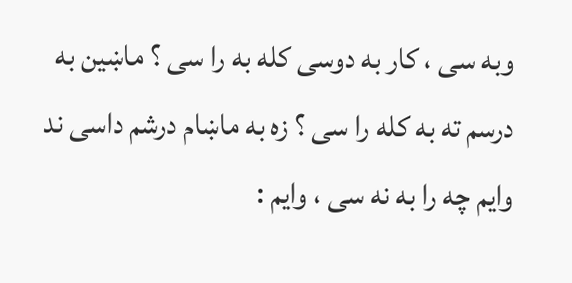وبه سی ، کار به دوسی کله به را سی ؟ ماښین به درسم ته به کله را سی ؟ زه به ماښام درشم داسی ند وایم چه را به نه سی ، وایم :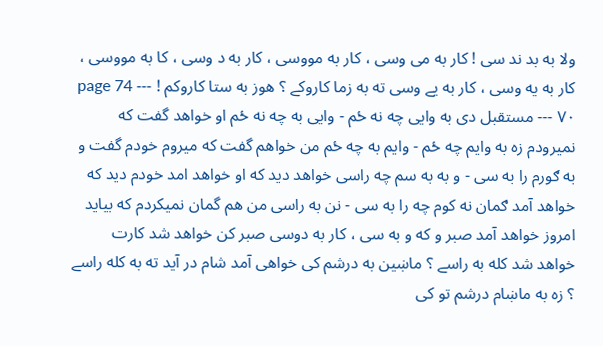ولا به بد ند سی ! کار به می وسی ، کار به مووسی ، کار به د وسی ، کا به مووسی ، کار به یه وسی ، کار به یے وسی ته به زما کاروکے ؟ هوز به ستا کاروکم ! --- page 74 --- ۷۰ مستقبل دی به وایی چه نه ځم - وایی به چه نه ځم او خواهد گفت که نمیرودم زه به وایم چه ځم - وایم به چه ځم من خواهم گفت که میروم خودم گفت و به ګورم را به سی - و به به سم چه راسی خواهد دید که او خواهد امد خودم دید که خواهد آمد ګمان نه کوم چه را به سی - نن به راسی من هم گمان نمیکردم که بیاید امروز خواهد آمد صبر و که و به سی ، کار به دوسی صبر کن خواهد شد کارت خواهد شد کله به راسے ؟ ماښین به درشم کی خواهی آمد شام در آید ته به کله راسے ؟ زه به ماښام درشم تو کی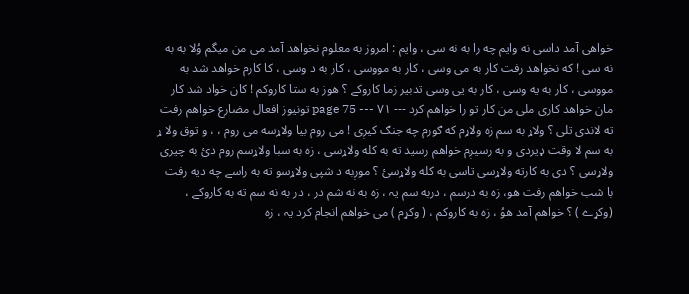خواهی آمد داسی نه وایم چه را به نه سی ، وایم : امروز به معلوم نخواهد آمد می من میگم وُلا به به نه سی ! که نخواهد رفت کار به می وسی ، کار به مووسی ، کار به د وسی ، کا کارم خواهد شد به مووسی ، کار به یه وسی ، کار به یی وسی تدبیر زما کاروکے ؟ هوز به ستا کاروکم ! کان خواد شد کار مان خواهد کاری ملی من کار تو را خواهم کرد --- page 75 --- ۷۱ تونیوز افعال مضارع خواهم رفت ته لاندی تلی ؟ ولاړ به سم زه ولاړم که ګورم چه جنګ کیږی ! می روم بیا ولاړسه می روم ، ، و توق ولا ړ به سم لا وقت ډیردی و به رسیږم خواهم رسید ته به کله ولاړسی ، زه به سبا ولاړسم روم دئ به چیری ولاړسی ؟ دی به کارته ولاړسی تاسی به کله ولاړسئ ؟ موږبه د شپی ولاړسو ته به راسے چه دیه رفت با شب خواهم رفت هو، زه به درسم ، دربه سم یہ ، زه به نه شم در ، در به نه سم ته به کاروکے ، (وکړے ) ؟ خواهم آمد هوُ ، زه به کاروکم ، ( وکړم ) می خواهم انجام کرد یہ ، زه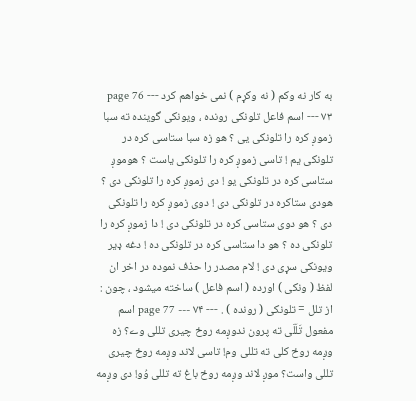به کار نه وکم ( نه وکړم ) نمی خواهم کرد --- page 76 --- ۷۳ اسم فاعل تلونکی رونده ، ویونکی گوینده ته سبا زموږ کره را تلونکی یی ؟ هو زه سبا ستاسی کره در تلونکی یم ! تاسی زموږ کره را تلونکی یاست ؟ هوموږ ستاسی کره در تلونکی یو ! دی زموږ کره را تلونکی دی ؟ هودی ستاکره در تلونکی دی ! دوی زموږ کره را تلونکی دی ؟ هو دوی ستاسی کره در تلونکی دی ! دا زموږ کره را تلونکی ده ؟ هو دا ستاسی کره در تلونکی ده ! دغه ډیر ویونکی سړی دی ! لام مصدر را حذف نموده در اخر ان لفظ ( ونکی ) اورده ( اسم فاعل ) ساخته میشود ، چون : از تلل = تلونکی ( رونده ) . --- page 77 --- ۷۴ اسم مفعول تَلَلَی ته پرون ندوږمه روځ چیری تللی وے؟ زه وږمه روځ کلی ته تللی وم! تاسی لاند وږمه روځ چیری تللی واست؟ موږ لاند وږمه روځ باغ ته تللی وُو! دی وږمه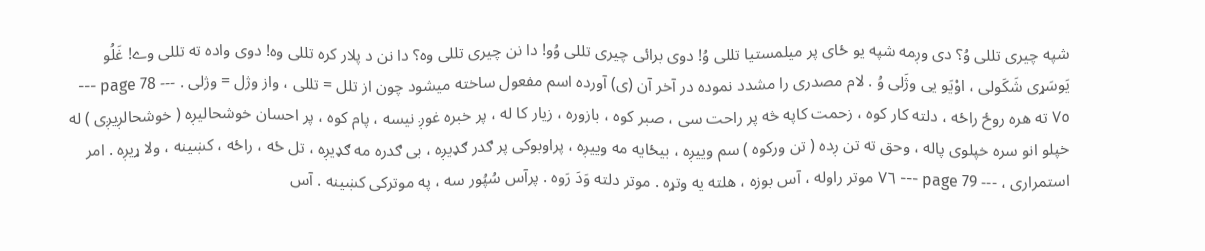شپه چیری تللی وُ؟ دی وږمه شپه یو ځای پر میلمستیا تللی وُ! دوی برائی چیری تللی وُو! دا نن چیری تللی وه؟ دا نن د پلار کره تللی وه! دوی واده ته تللی وے! غَلُو یَوسَړی شَکَولی ، اوْیَو یی وژَلی وُ . لام مصدری را مشدد نموده در آخر آن (ی) آورده اسم مفعول ساخته میشود چون از تلل = تللی ، واز وژل = وژلی . --- page 78 --- ٧٥ ته هره روځ راځه ، دلته کار کوه ، زحمت کاپه څه پر راحت سی ، صبر کوه ، بازوره ، زیار کا له ، پر خبره غوږ نیسه ، پام کوه ، پر احسان خوشحالیږه ( خوشحالږیږی ) له خپلو انو سره خپلوی پاله ، وحق ته تن ږده ( تن ورکوه ) سم وییږه ، بیځایه مه وییږه ، پراوبوکی پر ګدر ګډیږه ، بی ګدره مه ګډیږه ، تل ځه ، راځه ، کښینه ، ولا ړیږه . امر استمراری ، --- page 79 --- ٧٦ موتر راوله ، آس بوزه ، هلته يه وتړه . موتر دلته وَدَ رَوه . پرآس سُپُور سه ، په موترکی کښینه . آس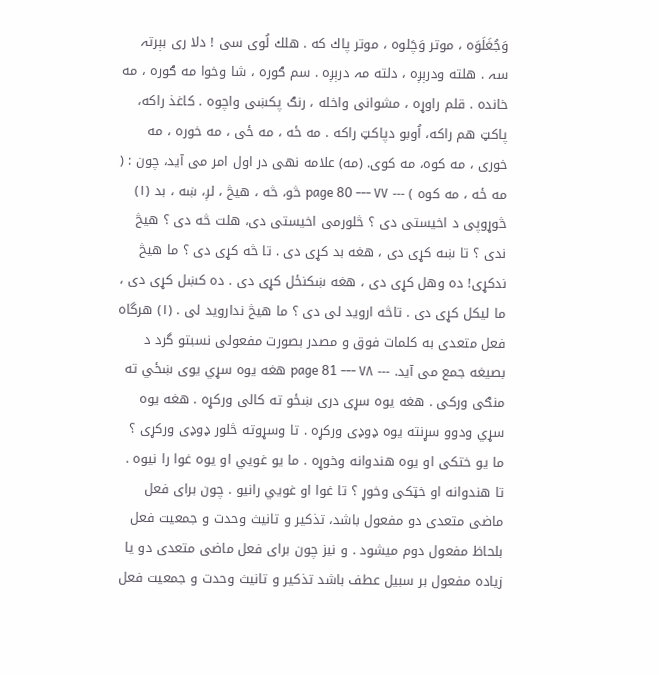وَجُغَلَوَه ، موتر وَچَلوه ، موتر پاك که . هلك لُوی سی ! دلا ری بېرتہ سہ . هلته ودرېږه ، دلته مہ درېږه . سم ګوره ، شا وخوا مه ګوره ، مه خانده . قلم راوړه ، مشوانی واخله ، رنګ پکښی واچوه . کاغذ راکه، پاکټ هم راکه، اُوبو دپاکټ راکه . مه ځه ، مه ځی ، مه خوره ، مه خوری ، مه کوه، مه کوی. (مه) علامه نهی در اول امر می آید، چون : ( مه ځه ، مه کوه ) --- page 80 --- ۷۷ څو، څه ، هیڅ ، لږ، ښه ، بد (۱) څوړوپی د اخیستی دی ؟ څلورمی اخیستی دی، هلت څه دی ؟ هیڅ ندی ؟ تا ښه کړی دی ، هغه بد کړی دی . تا څه کړی دی ؟ ما هیڅ ندکړی! ده وهل کړی دی ، هغه ښکنځل کړی دی . ده کښل کړی دی ، ما لیکل کړی دی . تاڅه اروید لی دی ؟ ما هیڅ نداروید لی . (۱) هرگاه فعل متعدی به کلمات فوق و مصدر بصورت مفعولی نسبتو گرد د بصیغه جمع می آید. --- page 81 --- ۷۸ هغه یوه سړي یوی ښځي ته منګی ورکی . هغه یوه سړی دری ښځو ته کالی ورکړه . هغه یوه سړي ودوو سړنته یوه ډوډی ورکړه . تا وسړوته څلور ډوډی ورکړی ؟ ما یو ختکی او یوه هندوانه وخوړه . ما یو غويي او یوه غوا را نیوه . تا هندوانه او خټکی وخوړ ؟ تا غوا او غويي رانيو . چون برای فعل ماضی متعدی دو مفعول باشد، تذکیر و تانیث وحدت و جمعیت فعل بلحاظ مفعول دوم میشود . و نیز چون برای فعل ماضی متعدی دو یا زیاده مفعول بر سبیل عطف باشد تذکیر و تانیث وحدت و جمعیت فعل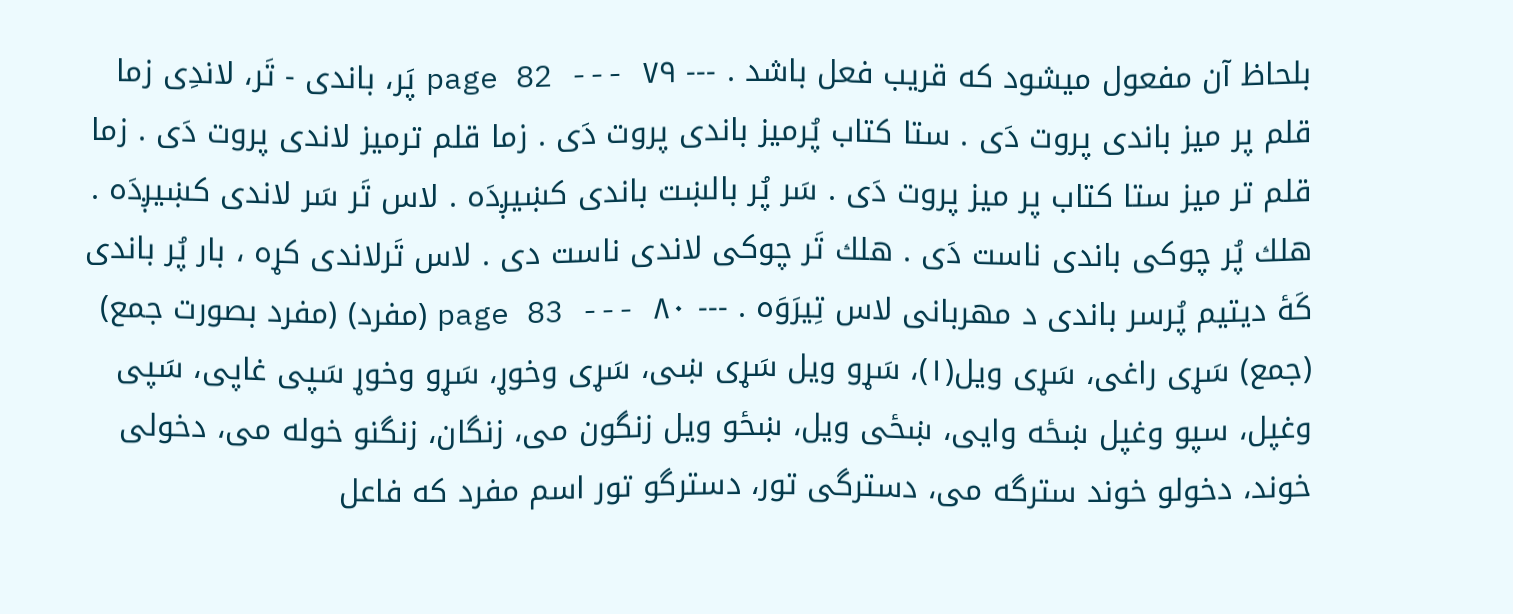بلحاظ آن مفعول میشود که قریب فعل باشد . --- page 82 --- ۷۹ پَر، باندی - تَر، لاندِی زما قلم پر میز باندی پروت دَی . ستا کتاب پُرمیز باندی پروت دَی . زما قلم ترمیز لاندی پروت دَی . زما قلم تر میز ستا کتاب پر میز پروت دَی . سَر پُر بالښت باندی کښیږدَه . لاس تَر سَر لاندی کښیږدَه . هلك پُر چوکی باندی ناست دَی . هلك تَر چوکی لاندی ناست دی . لاس تَرلاندی کړه ، بار پُر باندی کَۀ دیتیم پُرسر باندی د مهربانی لاس تِیرَوَه . --- page 83 --- ۸۰ (مفرد) (مفرد بصورت جمع) (جمع) سَړی راغی، سَړی ویل(۱)، سَړو ویل سَړی ښی، سَړی وخوړ، سَړو وخوړ سَپی غاپی، سَپی وغپل، سپو وغپل ښځه وایی، ښځی ویل، ښځو ویل زنگون می، زنگان، زنگنو خوله می، دخولی خوند، دخولو خوند سترگه می، دسترگی تور، دسترگو تور اسم مفرد که فاعل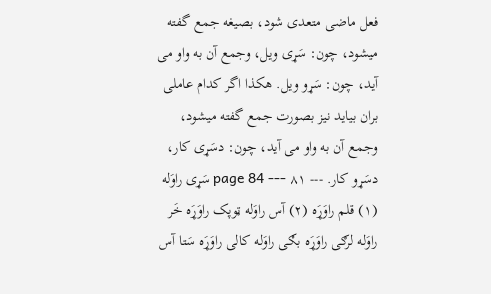فعل ماضی متعدی شود، بصیغه جمع گفته میشود، چون: سَړی ویل، وجمع آن به واو می آید، چون: سَړو ویل. هکذا اگر کدام عاملی بران بیاید نیز بصورت جمع گفته میشود، وجمع آن به واو می آید، چون: دسَړی کار، دسَړو کار. --- page 84 --- ۸۱ سَړی راوَله (۱) قلم راوَړَه (۲) آس راوَله ټوپک راوَړَه خَر راوَله لرګی راوَړَه بګی راوَله کالی راوَړَه سَتا آس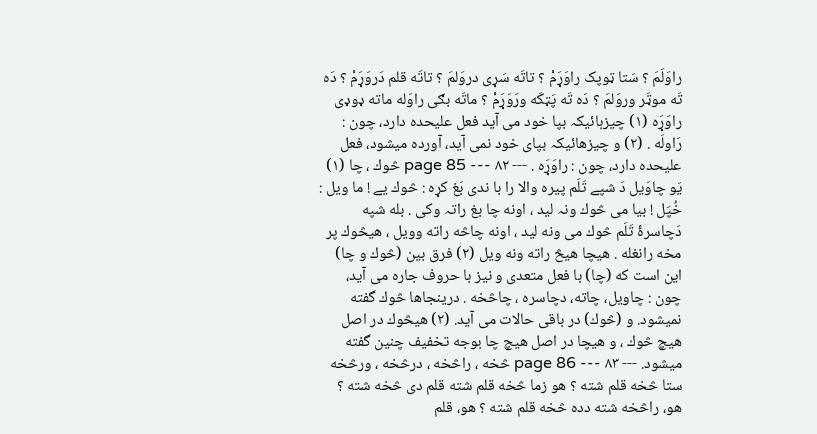راوَلَمَ ؟ سَتا ټوپک راوَړَمْ ؟ تاتَه سَړی دروَلمَ ؟ تاتَه قلم دَروَړَمْ ؟ دَه تَه موټَر وروَلمَ ؟ دَه تَه پَټکَه ورَوَړَمْ ؟ ماتَه بګی راوَله ماته ډوډی راوَړَه (۱) چیزہائیکہ بپا خود می آید فعل علیحده دارد، چون : رَاولَه . (۲) و چیزهائیکہ بپای خود نمی آید، آورده میشود، فعل علیحده دارد، چون : راوَړَه . --- page 85 --- ۸۲ څوك ، چا (۱) يَو چاوَيل دَ شپے تَلَم پيره والا را با ندی بَغ كړہ : څوك یے ! ما ويل : خُپَل ! بيا مى څوك ونہ ليد ، اونه چا بغ راتہ وكى . بله شپه دَچاسرۀ تَلَم څوك مى ونه ليد ، اونه چاڅه راته وویل ، هيڅوك پر مخه رانغله . هیچا هیڅ راته ونه ویل (۲) فرق بین (څوك و چا) این است که (چا) با فعل متعدی و نیز با حروف جاره می آید، چون : چاویل، چاته، دچاسره ، چاڅخه . درینجاها څوك گفته نمیشود. و (څوك) در باقی حالات می آید. (۲) هيڅوك در اصل هیچ څوك ، و هیچا در اصل هیچ چا بوجه تخفیف چنین گفته میشود. --- page 86 --- ۸۳ څخه ، راڅخه ، درڅخه ، ورڅخه ستا څخه قلم شته ؟ هو زما څخه قلم شته قلم دی څخه شته ؟ هو، راڅخه شته دده څخه قلم شته ؟ هو، قلم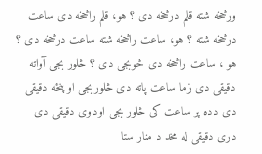ورڅخه شته قلم درڅخه دی ؟ هو، قلم راڅخه دی ساعت درڅخه شته ؟ هو، ساعت راڅخه شته ساعت درڅخه دی ؟ هو ، ساعت راڅخه دی څوبجی دی ؟ څلور بجی آواته دقیقی دی زما ساعت پاته دی څلوربجی او پنځه دقیقی دی دده پر ساعت کی څلور بجی اودوی دقیقی دی دری دقیقی له مخد د منار ستا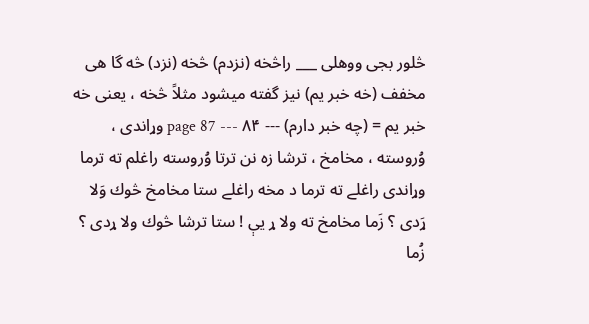څلور بجی ووهلی ___ راڅخه (نزدم) څخه (نزد) څه گا هی مخفف (خه خبر یم) نیز گفته میشود مثلاً څخه ، یعنی خه خبر یم = (چه خبر دارم) --- page 87 --- ۸۴ وړاندی ، وُروسته ، مخامخ ، ترشا زه نن ترتا وُروسته راغلم ته ترما وړاندی راغلے ته ترما د مخه راغلے ستا مخامخ څوك وَلا ړَدی ؟ زَما مخامخ ته ولا ړ يې ! ستا ترشا څوك ولا ړدی ؟ زُما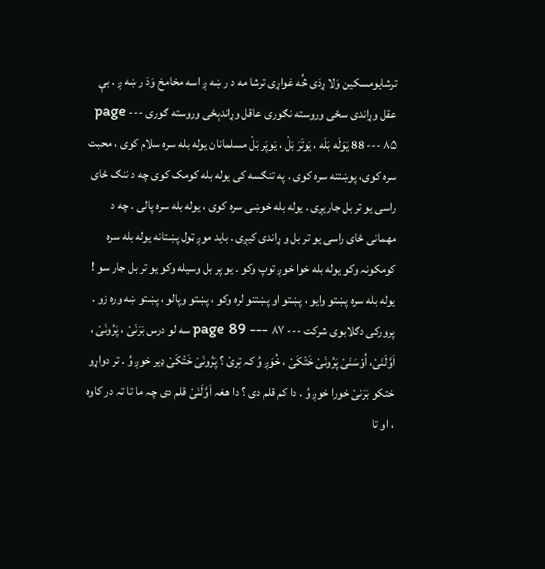ترشايومسكين وَلا ړدَى څُه غواړی ترشا مه د ر ښه ږ اسه مخامخ وَدَ ر ښه ږ . بې عقل وړاندی سځی وروسته نګوری عاقل وړاندېځی وروسته ګوری --- page 88 --- ۸۵ يَوَلَه بَلَه ، يَوتَرَ بَلْ ، يَوپَر بَلْ مسلمانان یوله بله سره سلام کوی ، محبت سره کوی، پوښتنه سره کوی . په تنګسه کی یوله بله کومک کوی چه د ننګ ځای راسی یو تر بل جاريږی . يوله بله خوښی سره کوی ، يوله بله سره پالی . چه د مهمانی ځای راسی یو تر بل و ړاندی کيږی . باید موږ ټول پښتانه يوله بله سره کومکونہ وکو یوله بله خوا خوږ توپ وکو ۔ يو پر بل وسيله وکو یو تر بل جار سو ! يوله بله سره پښتو وايو ، پښتو او پښتنو لره وکو ، پښتو وپالو ، پښتو ښه ورہ زو . پرورکی دګلابوی شرکت --- page 89 --- ۸۷ سه لو درس بَرَنَیْ ، پَرُونَیْ ، اَوَّلَنَیْ، اُوْسَنَیْ پَرُونَیْ خَتْکَیْ ، خُوَږ وُ کہ تِریْ ؟ پَرُونَیْ خَتْکَیْ ډیر خوږ وُ . تر دواړو ختکو بَرَنیْ خورا خوږ وُ . دا کم قلم دی ؟ دا هغہ اَوَّلَنَیْ قلم دی چہ ما تا تہ در کاوہ ، او تا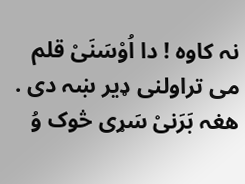نہ کاوہ ! دا اُوْسَنَیْ قلم می تراولنی ډیر ښہ دی . هغہ بَرَنیْ سَړی څوک وُ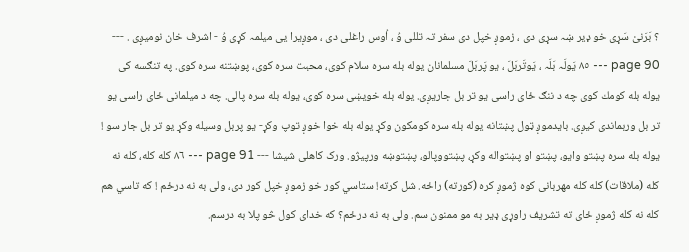؟ بَرَنیْ سَړی خو ډیر ښہ سړی دی ، زموږ خپل دی سفر تہ تللی وُ ، اُوس راغلی دی ، موږیرا یی میلمہ کړی وُ - اشرف خان نومیږی . --- page 90 --- ٨٥ يَولَہ بَلَہ ، يَوتَربَلَ ، يو پَربَلَ مسلمانان يوله بله سره سلام کوی، محبت سره کوی، پوښتنه سره کوی. په تنګسه کی يوله بله کومك کوی چه د ننګ ځاى راسى يو تر بل جاريږى. يوله بله خويښى سره کوی، يوله بله سره پالی. چه د ميلمانی ځاى راسى يو تر بل وربماندى کيږى. بايدموږ ټول پښتانه يوله بله سره کومکون وکړ يوله بله خوا خوږ توپ وکړ- يو پربل وسيله وکړ يو تر بل جار سو ! يوله بله سره پښتو وايو، پښتو او پښتواله وکړ، پښتووپالو، پښتوښه ورپيژو. ورک کاهلی شیشا --- page 91 --- ٨٦ کله کله، کله نه کله (ملاقات) کله کله مهربانی کوه ژموږ کره (کورته) راځه. شل کرته! ستاسي کور خو زموږ خپل کور دی، ولی به نه درځم ! که تاسي هم کله نه کله ژموږ ځای ته تشریف راوړی ډير به مو ممنون سم. ولی به نه درځم؟ که خدای کول څو پلا به درسم.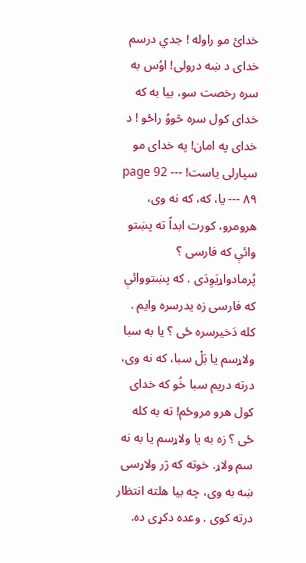خدائ مو راوله ! جدي درسم خدای د ښه درولی! اوُس به سره رخصت سو، بیا به که خدای کول سره څووُ راځو ! د خدای په امان! په خدای مو سپارلی یاست! --- page 92 --- ۸۹ یا، که، که نه وی، هرومرو، کورت ابداً ته پښتو وائې که فارسی ؟ پُرمادواړیَوِدَی . که پښتووائې که فارسی زه یدرسره وایم . کله دَخیرسره ځی ؟ یا به سبا ولاړسم یا بَلْ سبا، که نه وی، درته دریم سبا خُو که خدای کول هرو مروځم! ته به کله ځی ؟ زه به یا ولاړسم یا به نه سم ولاړ. خوته که ژر ولاړسی ښه به وی، چه بیا هلته انتظار درته کوی . وعده دکړی ده.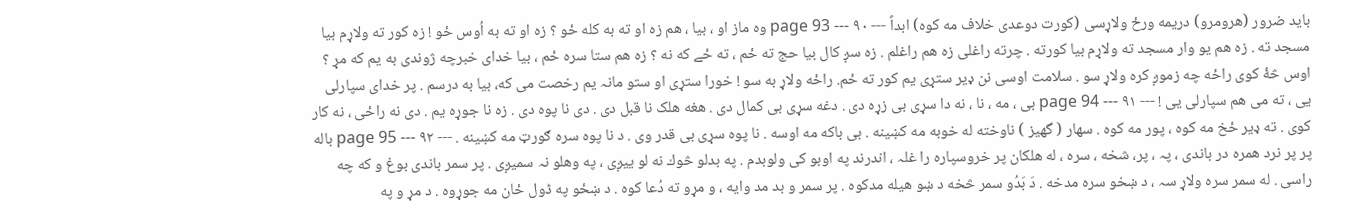باید ضرور (هرومرو) دریمه ورځ ولاړسی (کورت دوعدی خلاف مه کوه) ابداً --- page 93 --- ۹۰ وه ماز او ، بيا ، هم زه او ته به کله ځو ؟ زه او ته به اُوس ځو ! زه کور ته ولاړم بيا مسجد ته . زه هم یو وار مسجد ته ولاړم بيا کورته . چرته راغلی زه هم راغلم . زه سږ کال بیا حج ته ځم ، ته ځے که نه ؟ زه هم ستا سره ځم ، بيا خدای خبرچه ژوندی به یم که مړ ؟ اوس څۀ کوی راځه چه زموږ کره ولاړ سو . سلامت اوسی نن ډير ستړی یم کور ته ځم. راځه ولاړ به سو ! خورا ستړی او ستو مانہ یم رخصت می که، بيا به درسم . پر خدای سپارلی یی ، ته می هم سپارلی یی ! --- page 94 --- ۹۱ بی ، مه ، نا ، نه دا سړی بی زړه دی . دغه سړی بی کمال دی . هغه هلک نا قبل دی . دی نا پوه دی . زه نا جوړه یم . دی نه راځی ، نه کار کوی . ته ډیر ځخ مه کوه ، پور مه کوه . سهار ( گهیز ) ناوخته له خوبه مه کښینه . بی باکه مه اوسه . نا پوه سړی بی قدر وی . د نا پوه سره ګورټ مه کښینه . --- page 95 --- ۹۲ باله پر پر نرد همره در باندی ، پہ ، پر، شخه ، سره ، له هلکان پر خروسپاره را غلہ ، اندرند په اوبو کی ولوبدم . په بدلو څوك نه لو ييږی ، په وهلو نہ سمیږی . پر سمر باندی بوغ و که چه راسی . له سمر سره ولاړ سہ ، د ښخو سره مدخه . دَ بَدُو سمر څخه د ښو هيله مدکوه . پر سمر و بد مد وايه ، و مړو ته دُعا کوه . د ښځو په ڈول ځان مه جوړوه . د مړ و په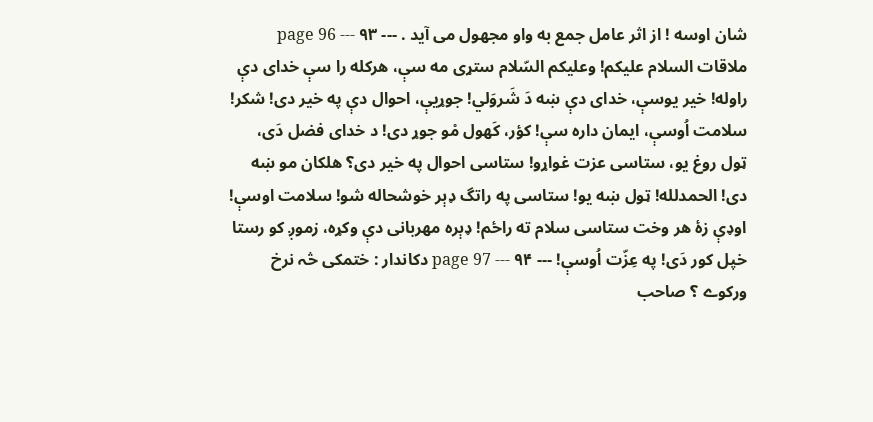شان اوسه ! از اثر عامل جمع به واو مجهول می آید . --- page 96 --- ۹۳ ملاقات السلام علیکم! وعلیکم السّلام ستړی مه سې، هرکله را سې خدای دې راوله! خیر یوسې، خدای دې ښه دَ شَروَلي! جوړیې، احوال دې په خیر دی! شکر! سلامت اُوسې، ایمان داره سې! کؤر، کَھول مْو جوړ دی! د خدای فضل دَی، ټول روغ یو، ستاسی عزت غواړو! ستاسی احوال په خیر دی؟ هلکان مو ښه دی! الحمدلله! ټول ښه یو! ستاسی په راتگ ډېر خوشحاله شو! سلامت اوسې! اوډې زۀ هر وخت ستاسی سلام ته راځم! ډېره مهربانی دې وکړه، زموږ کو رستا خپل کور دَی! په عِزّت اُوسې! --- page 97 --- ۹۴ دکاندار : ختمکی څہ نرخ ورکوے ؟ صاحب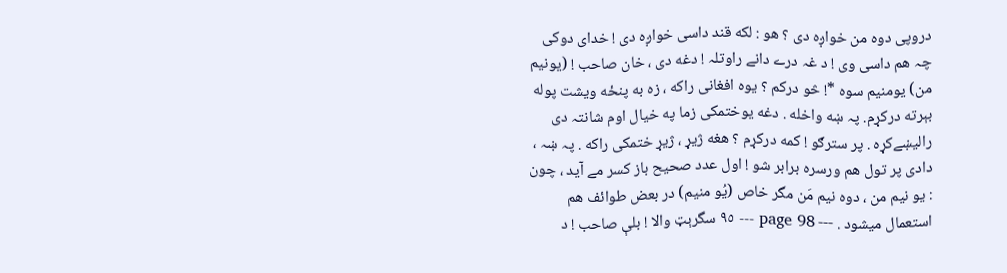دروپی دوه من خواږہ دی ؟ هو : لکه قند داسی خواږه دی ! خدای دوکی چہ هم داسی وی ! د غہ درے دانے راوتلہ ! دغه دی ، خان صاحب ! (یونیم من) یومنیم سوه *! څو درکم ؟ یوه افغانی راکه ، زه به پنځه ویشت پوله بېرته درکړم. پہ ښه واخله . دغه یوختمکی زما په خیال اوم شانتہ دی رالیښےکړہ . پر سترګو ! کمه درکړم ؟ هغه ژیړ ، ژیړ ختمکی راکه . پہ ښہ ، دادی پر تول هم ورسرہ برابر شو ! اول عدد صحیح باز کسر مے آید ، چون : یو نیم من ، دوه نیم مَن مگر خاص (یُو منیم) در بعض طوائف هم استعمال میشود . --- page 98 --- ٩٥ سگرېټ والا ! بلې صاحب ! د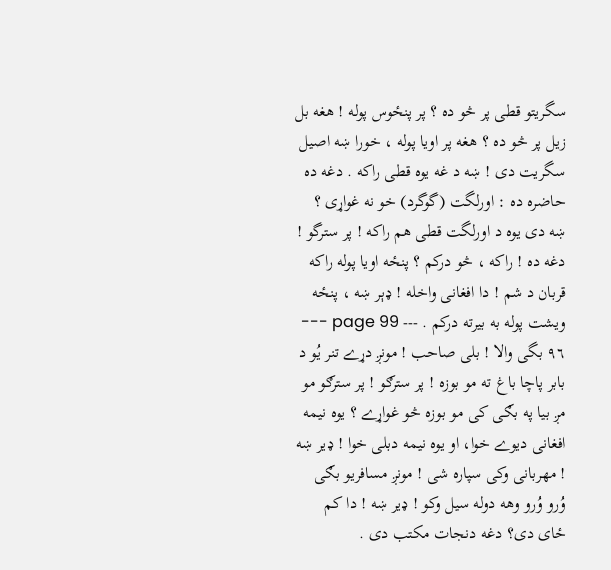سگريتو قطی پر څو ده ؟ پر پنځوس پوله ! هغه بل زيل پر څو ده ؟ هغه پر اويا پوله ، خورا ښه اصيل سگريت دی ! ښه د غه يوه قطی راکه . دغه ده حاضره ده : اورلگت (گوگرد) خو نه غواړی ؟ ښه دی يوه د اورلگت قطی هم راکه ! پر سترگو ! دغه ده ! راکه ، څو درکم ؟ پنځه اويا پوله راکه قربان د شم ! دا افغانی واخله ! ډېر ښه ، پنځه ويشت پوله به بيرته درکم . --- page 99 --- ٩٦ بگی والا ! بلی صاحب ! مونږ دړے تنر يُو د بابر پاچا باغ ته مو بوزه ! پر سترګو ! پر سترګو مو مږ بيا په بګی کی مو بوزه څو غواړے ؟ يوه نيمه افغانی ديوے خوا، او يوه نيمه دبلی خوا ! ډير ښه ! مهربانی وکی سپاره شی ! مونږ مسافريو بګی وُرو وُرو وهه دوله سیل وکو ! ډير ښه ! دا کم ځای دی؟ دغه دنجات مکتب دی .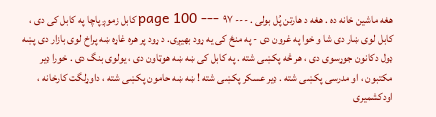هغه ماشین خانه ده . هغه د هارتن پُل بولی . --- page 100 --- ۹۷ کابل زموږ پاچا په کابل کی دی ، کابل لوی ښار دی شا و خوا په غرون دی - په منځ کی یه ړود بهیږی. د ړود پر هره غاړه ښه پراخ لوی بازار دی پښه ډول دکانون جوړسوی دی ، هر څه پکښی شته . په کابل کی ښه ښه هوټاون دی ، یولوی بنگ دی . خورا ډیر مکتبون ، او مدرسی پکښی شته . ډیر عسکر پکښی شته ! ښه ښه حامون پکښی شته ، داوړلگت کارخانه ، اودکشمیری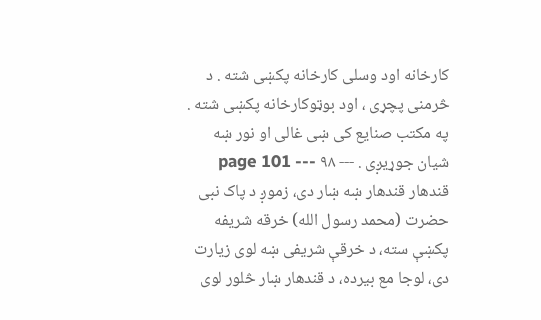کارخانه اود وسلی کارخانه پکښی شته . د څرمنی پچړی ، اود بوټوکارخانه پکښی شته . په مکتب صنایع کی ښی غالی او نور ښه شیان جوړیږی . --- page 101 --- ۹۸ قندهار قندهار ښه ښار دی، زموږ د پاک نبی حضرت (محمد رسول الله) خرقه شريفه پکښې سته، د خرقې شريفی ښه لوی زيارت دی، لوجا مع بيرده، د قندهار ښار څلور لوی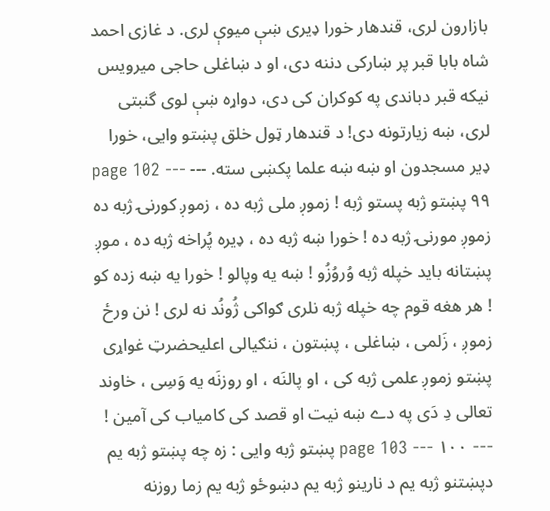بازارون لری، قندهار خورا ډيری ښې ميوې لری. د غازی احمد شاه بابا قبر پر ښارکی دننه دی، او د ښاغلی حاجی ميرويس نيکه قبر دباندی په کوکران کی دی، دواړه ښې لوی گنبتی لری، ښه زيارتونه دی! د قندهار ټول خلق پښتو وايی، خورا ډير مسجدون او ښه ښه علما پکښی سته. --- page 102 --- ۹۹ پښتو ژبه پستو ژبه ! زموږ ملی ژبه ده ، زموږ کورنۍ ژبه ده زموږ مورنۍ ژبه ده ! خورا ښه ژبه ده ، ډیره پُراخه ژبه ده ، موږ پښتانه باید خپله ژبه وُروُزُو ! ښه یه وپالو ! خورا یه ښه زده کو ! هر هغه قوم چه خپله ژبه نلری ګواکی ژُونُد نه لری ! نن ورځ زموږ ، زَلمی ، ښاغلی ، پښتون ، ننګیالی اعلیحضرټ غواړی پښتو زموږ علمی ژبه کی ، او پالنَه ، او روزنَه یه وَسِی ، خاوند تعالی دِ دَی په دے ښه نیت او قصد کی کامیاب کی آمین ! --- page 103 --- ۱۰۰ پښتو ژبه وایی : زه چه پښتو ژبه یم دپښتنو ژبه یم د نارینو ژبه یم دښوځو ژبه یم زما روزنه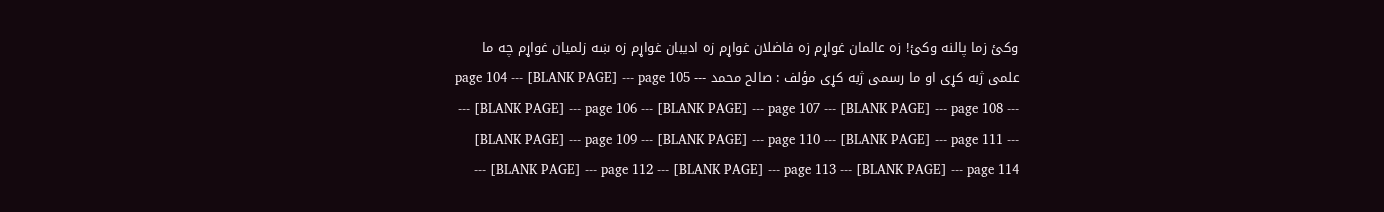وکئ زما پالنه وکئ! زه عالمان غواړم زه فاضلان غواړم زه ادیبان غواړم زه ښه زلمیان غواړم چه ما علمی ژبه کړی او ما رسمی ژبه کړی مؤلف : صالح محمد --- page 104 --- [BLANK PAGE] --- page 105 --- [BLANK PAGE] --- page 106 --- [BLANK PAGE] --- page 107 --- [BLANK PAGE] --- page 108 --- [BLANK PAGE] --- page 109 --- [BLANK PAGE] --- page 110 --- [BLANK PAGE] --- page 111 --- [BLANK PAGE] --- page 112 --- [BLANK PAGE] --- page 113 --- [BLANK PAGE] --- page 114 ---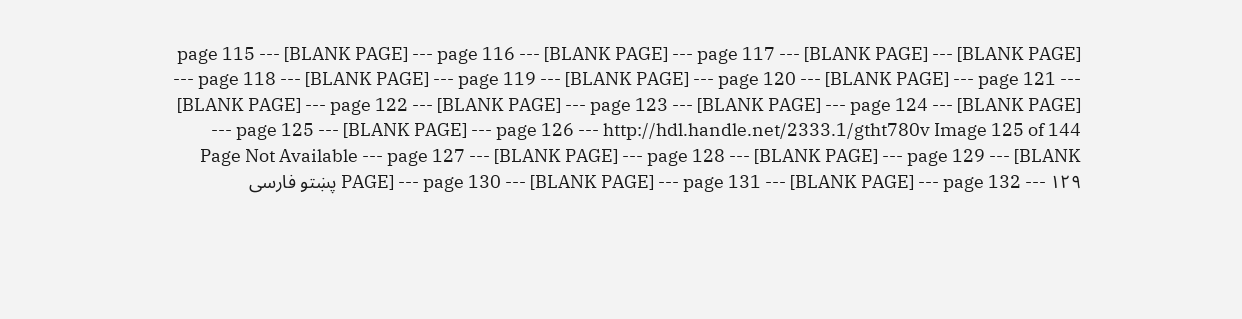[BLANK PAGE] --- page 115 --- [BLANK PAGE] --- page 116 --- [BLANK PAGE] --- page 117 --- [BLANK PAGE] --- page 118 --- [BLANK PAGE] --- page 119 --- [BLANK PAGE] --- page 120 --- [BLANK PAGE] --- page 121 --- [BLANK PAGE] --- page 122 --- [BLANK PAGE] --- page 123 --- [BLANK PAGE] --- page 124 --- [BLANK PAGE] --- page 125 --- [BLANK PAGE] --- page 126 --- http://hdl.handle.net/2333.1/gtht780v Image 125 of 144 Page Not Available --- page 127 --- [BLANK PAGE] --- page 128 --- [BLANK PAGE] --- page 129 --- [BLANK PAGE] --- page 130 --- [BLANK PAGE] --- page 131 --- [BLANK PAGE] --- page 132 --- ۱۲۹ پښتو فارسی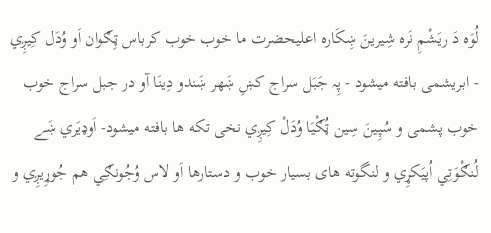لُوَه دَ ريَشْمِ نَره شِيرينَ ښِکَاره اعلیحضرت ما خوب خوب کرباس ټِګوان اَو وُدَل کِيږِي - ابریشمی بافته میشود - پِہ جَبَل سراج کښِ ښَهر ښَندو دِينَا آو در جبل سراج خوب خوب پشمی و سُپِينَ سِين ټُګْيَا وُدَلْ کِيږِي نخی تکه ها بافته میشود- اَوډيَري ښَے لُنګْوَتِي اُپيَكړِي و لنگوته های بسیار خوب و دستارها اَو لاس وُجُونګِي هم جُوړِيږِي و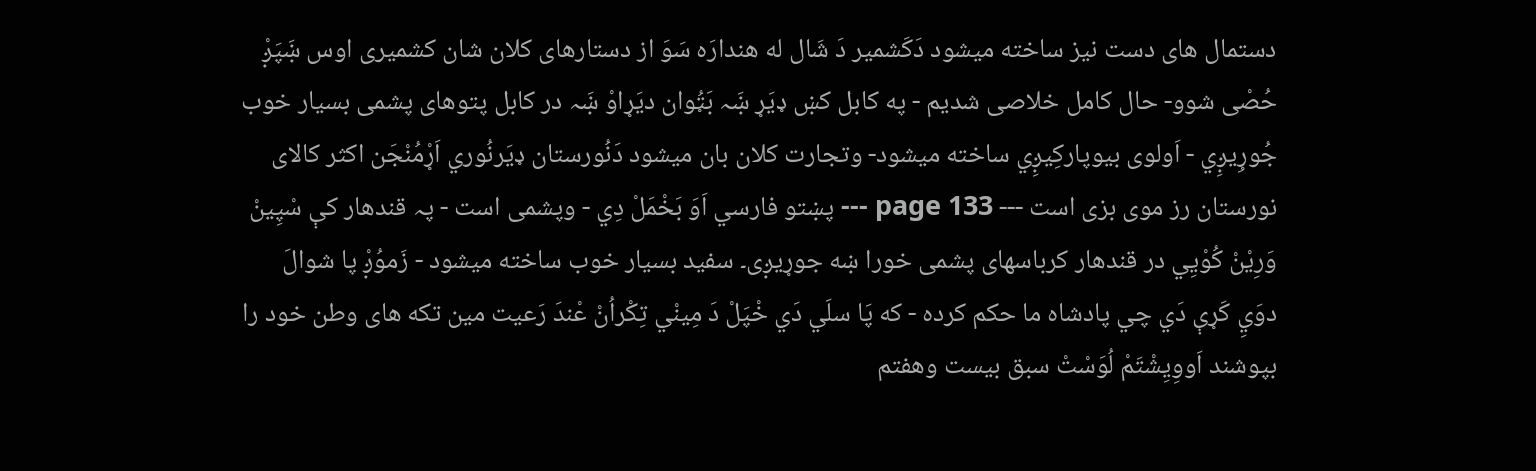دستمال های دست نیز ساخته میشود دَکَشمير دَ شَال له هندارَه سَوَ از دستارهای کلان شان کشمیری اوس ښَپَږْ حُصْی شوو- حال کامل خلاصی شدیم - په کابل کښ ډيَړ ښَہ بَټُوان ديَړاوْ ښَہ در کابل پتوهای پشمی بسیار خوب جُوړِيږِي - اَولوی بیوپارکِيږِي ساخته میشود- وتجارت کلان بان میشود دَنُورستان ډيَرنُوري اَړْمُنْجَن اکثر کالای نورستان رز موی بزی است --- page 133 --- پښتو فارسي اَوَ بَخْمَلْ دِي - وپشمی است - پہ قندھار کې سْپِینْ وَرِيْنْ كُوْیِي در قندھار کرباسهای پشمی خورا ښه جوړیږی۔ سفید بسیار خوب ساخته میشود - زَموُږْ پا شوالَ دوَيِ کَړې دَي چي پادشاه ما حکم کرده - که پَا سلَي دَي خْپَلْ دَ مِينْي تِكْراُنْ عْندَ رَعیت مین تکه های وطن خود را بپوشند اَووِیِشْتَمْ لُوَسْتْ سبق بیست وهفتم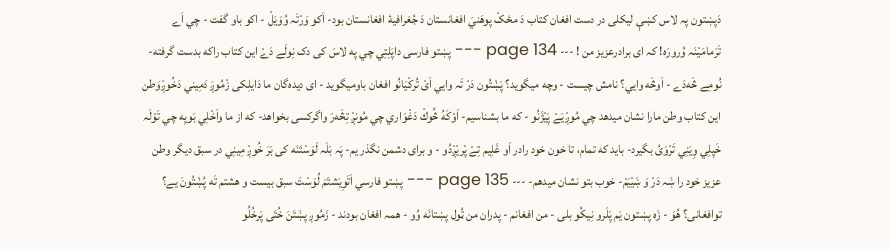دَپښتون پہ لاس کښې لیكلی در دست افغان کتاب دَ مځکْ پوهَنيَ افغانستان دَ جُغرافیهٔ افغانستان بود- اَكو وَرْتَہ وُوَيَلْ - اکو باو گفت - چي اَے تَرَمامَيْنَہ وُرورَه! کہ ای برادرعزیز من ! --- page 134 --- پښتو فارسی داپَلِتِي چي په لاسَ کی دک نِولَے دَےْ این کتاب راکه بدست گرفته- نُومِے څَه‌دَے - اَوڅَه وایي؟ نامش چیست - وچه میگوید؟ پَښْتُون دَرْ تَہ وایي اَیْ تُرکْيَانُو افغان باومیگوید - ای دیده‌گان ما دَایلِکی زْمُوږَ دَمِیني دَخُوږْوَطن این کتاب وطن مارا نشان میدهد چي مُوږْيَےْ پَیْژَنُو - که ما بشناسیم- اَوْكَهُ څُوكْ دَغْوَاري چي مُونږْ تِڅَه‌رَ واگرکسی بخواهد- که از ما واَخْلِي بَویِه چي تَوْلَہ خَپلِي وِيَنِي تَرْوَیُ بگیرد- باید که تمام، تا خون خود رادر اَو غَلِیم تِےْ پْریْږْدُو - و برای دشمن نگذر یم- پَہ بَلَہ لَوَسْتَنَه کی بَرَ خُوږْ مِینِي در سبق دیگر وطن عزیز خود را ښَہ دَرْ وَ ښَيْيَمْ- خوب بتو نشان میدهم- --- page 135 --- پښتو فارسي اَتَوِیَشتَمَ لُوَسْتَ سبق بیست و هشتم تَه پُښْتُونَ یے؟ توافغانی؟ هُوَ - زَه پښتون یَم پَلَرو نِیکُو بلی - من افغانم - پدران من ټُول پښتانَه وُو - همہ افغان بودند - زَمُوږ پښَتَنَ خُتَی پَر‌خُلُو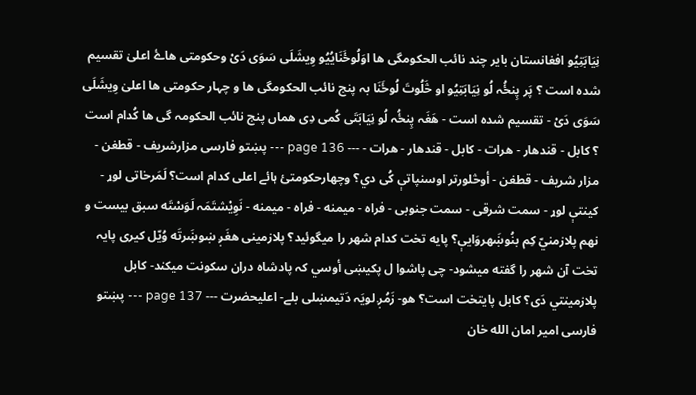نِیَابَتِیُو افغانستان بایر چند نائب الحکومگی ھا اوَلُوځَنَايُیُو وِیشَلَی سَوَی دَیْ وحکومتی ھاۓ اعلیٰ تقسیم شدہ است ؟ پَر پِنځُہ لُو نِیَابَتِیُو او څَلُوتَ لُوځَنَا بہ پنج نائب الحکومگی ھا و چہار حکومتی ھا اعلیٰ وِیشَلَی سَوَی دَیْ - تقسیم شدہ است - هَغَہ پِنځُہ لُو نِیَابَتَی کُمی دِی هماں پنج نائب الحکومہ گی ھا کُدام است ؟ کابل - قندهار - هرات - کابل - قندھار - هرات - --- page 136 --- پښتو فارسی مزارشریف - قطغن - مزار شریف - قطغن - أوڅلورتر اوسنپاتې كُى دي؟ وچهارحکومتئ ہائے اعلی کدام است؟ لَمَرخاتى لوړ - كینتې لوړ - سمت شرقی - سمت جنوبی - فراه - ميمنه - فراه - میمنه - نَوِيْشتَمَہ لَوَسْتَه سبق بیست و نهم پلازمنيّ كِم بنُوښَهروَايې؟ پایه تخت کدام شهر را میگوئید؟ پلازمینی هغَږ ښوښَرتَه وُيّل كيرى پایہ تخت آن شهر را گفته میشود- چى پاشوا ل پكيښی أوسي کہ پادشاہ دران سکونت میکند- کابل پلازمينتي دَى؟ کابل پایتخت است؟ هو- زَمُږ لويَہ دَتیمښلی بلے- اعلیحضرت --- page 137 --- پښتو فارسی امیر امان الله خان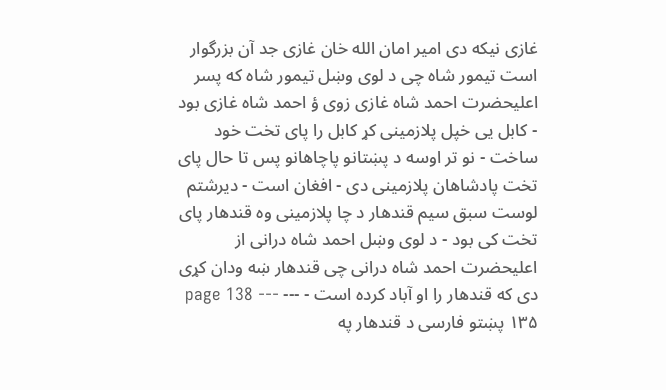غازی نیکه دی امیر امان الله خان غازی جد آن بزرگوار است تیمور شاه چی د لوی وښل تیمور شاه که پسر اعلیحضرت احمد شاه غازی زوی ؤ احمد شاه غازی بود - کابل یی خپل پلازمینی کړ کابل را پای تخت خود ساخت - نو تر اوسه د پښتانو پاچاهانو پس تا حال پای تخت پادشاهان پلازمینی دی - افغان است - دیرشتم لوست سبق سیم قندهار د چا پلازمینی وه قندهار پای تخت کی بود - د لوی وښل احمد شاه درانی از اعلیحضرت احمد شاه درانی چی قندهار ښه ودان کړی دی که قندهار را او آباد کرده است - --- page 138 --- ۱۳۵ پښتو فارسی د قندهار په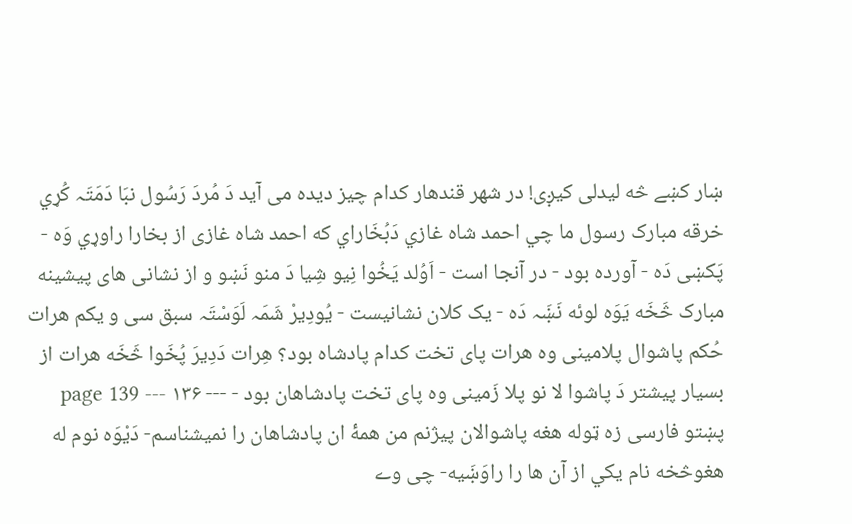ښار کښے څه لیدلی کیږی! در شهر قندهار کدام چیز دیده می آید دَ مُردَ رَسُول نبَا دَمَتَہ کُړي خرقه مبارک رسول ما چي احمد شاه غازي دَبُخَاراي که احمد شاه غازی از بخارا راوړي وَه - پَکښی دَه - آورده بود - در آنجا است - اَوُلد يَخُوا نِیو شِیا دَ منو نَښو و از نشانی های پیشینه مبارک څَخَه یَوَه لوئه نَښَہ دَه - یک کلان نشانیست - يُودِيرْ شَمَہ لَوَسْتَہ سبق سی و یکم هرات حُکم پاشوال پلامینی وه هرات پای تخت کدام پادشاه بود؟ هِرات دَدِيرَ پُخَوا څَخَه هرات از بسیار پیشتر دَ پاشوا لا نو پلا زَمینی وه پای تخت پادشاهان بود - --- page 139 --- ۱۳۶ پښتو فارسی زه ټوله هغه پاشوالان پيژنم من همۀ ان پادشاهان را نمیشناسم- دَیْوَه نوم له هغوڅخه نام يكي از آن ها را راوَښَيه- چی وے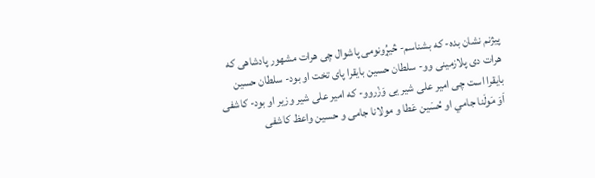پيژنم نشان بده- که بشناسم- څیړُونومی پاشوال چی هرات مشهور پادشاهی که هرات دی پلازمینی وو- سلطان حسین بایقرا پای تخت او بود- سلطان حسین بایقرا است چی امیر علی شیر یی وَزْروو- که امیر علی شیر وزیر او بود- كاشفى اَوَ مَولَنا جامي او حُسَين عَطا و مولانا جامی و حسین واعظ کاشفی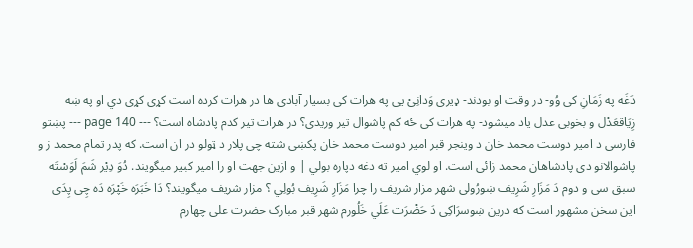دَغَه په زَمَانِ کی وُو- در وقت او بودند- ډیری وَدانِیْ یی په هرات کی بسیار آبادی ها در هرات کرده است کړی كړی دي او په ښه زِيَاقعَدْل و بخوبی عدل یاد میشود- په هرات کی ځه کم پاشوال تير وريدی؟ در هرات تیر کدم پادشاه است؟ --- page 140 --- پښتو فارسی د امیر دوست محمد خان د وینجر قبر امیر دوست محمد خان پکښی شته چی پلار د ټولو در ان است. که پدر تمام محمد ز و پاشوالانو دی پادشاهان محمد زائی است. او لوي امير ته دغه دپاره بولي | و ازین جهت او را امیر کبیر میگویند. دُوَ دِیْر شَمَ لَوَسْتَه سبق سی و دوم دَ مَزَارِ شَرِيف ښورُولی شهر مزار شریف را چرا مَزَارِ شَرِيف بُولِي ؟ مزار شریف میگویند؟ دَا خَبَرَه خَپْرَه دَه چِی پِدَی این سخن مشهور است که درین ښوسرَاکِی دَ حَضْرَت عَلَي خَلُورم شهر قبر مبارک حضرت علی چهارم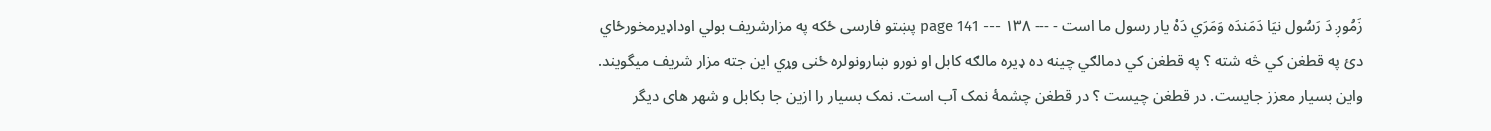زَمُوږ دَ رَسُول نيَا دَمَندَه وَمَرَي دَهْ یار رسول ما است - --- page 141 --- ۱۳۸ پښتو فارسی ځکه په مزارشریف بولي اوداډیرمخورځاي دئ په قطغن کي څه شته ؟ په قطغن کي دمالګي چینه ده ډیره مالګه کابل او نورو ښارونولره ځنی وړي این جته مزار شریف میگویند. واین بسیار معزز جایست. در قطغن چیست ؟ در قطغن چشمهٔ نمک آب است. نمک بسیار را ازین جا بکابل و شهر های دیگر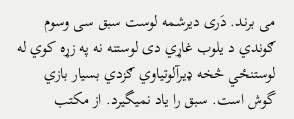می برند. دَری ديرشمه لوست سبق سی وسوم ګوندي د يلوب غاړي دی لوستنه نه په زړه کوي له لوستنځي څخه ډیرآلوتياوي ګزدي بسیار بازي گوش است. سبق را یاد نمیگیرد. از مکتب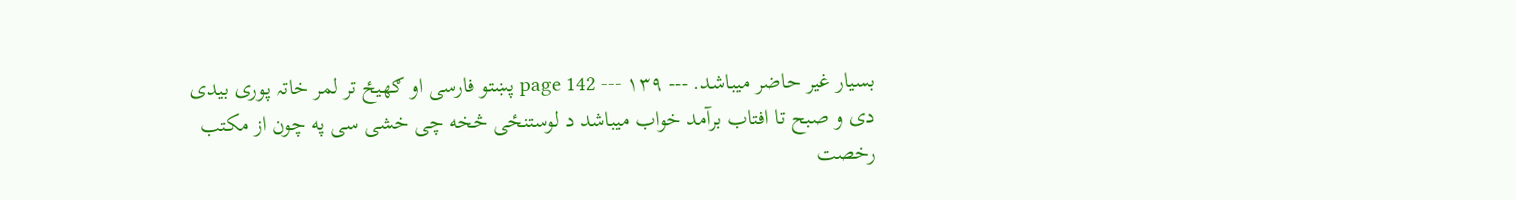بسیار غیر حاضر میباشد. --- page 142 --- ۱۳۹ پښتو فارسی او ګهیځ تر لمر خاتہ پوری بیدی دی و صبح تا افتاب برآمد خواب میباشد د لوستنځی څخه چی خشی سی په چون از مکتب رخصت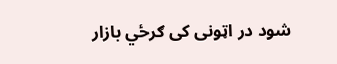شود در اټونی کی ګرځي بازار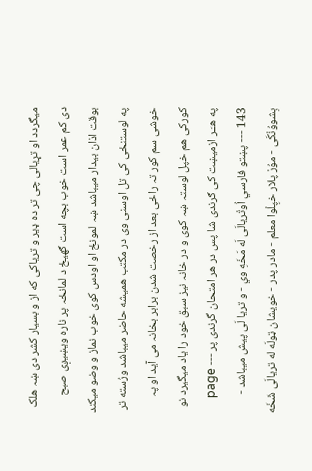میگردد او تړیالی چی تر ده ډیر و تریاکی که از و بسیار کشر دی ښہ ھلک دی کم عمر است خوب بچه است ګهیځ د لمانځہ پر ناره ویښیږی صبح بوقت اذان بیدار میباشد ښہ لمونځ او اودس کوی خوب نماز و وضو میکند په لوستنځی کی تل اوسنی وی در مکتب همیشه حاضر میباشد ورُسته تر خوشی سم کور تہ راځی بعد از رخصت شدن برابر بخانہ می آید او پہ کورکی ھم خپل لوستہ ښہ کوی و در خانہ نیز سبق خود را یاد میگیرد نو په ھـَـر ازمیښت کی ګرندی شا پس در هر امتحان گرندی پر --- page 143 --- پښتو فارسي اُوتْريالَی لَه مَخَهِ وي - و تریا لَی پیش میباشد - بِشووُنْکَی - موُرْ پلار خپِلْوا معلم - مادر پدر - خویشان ټولَه له تریالَی شَخَه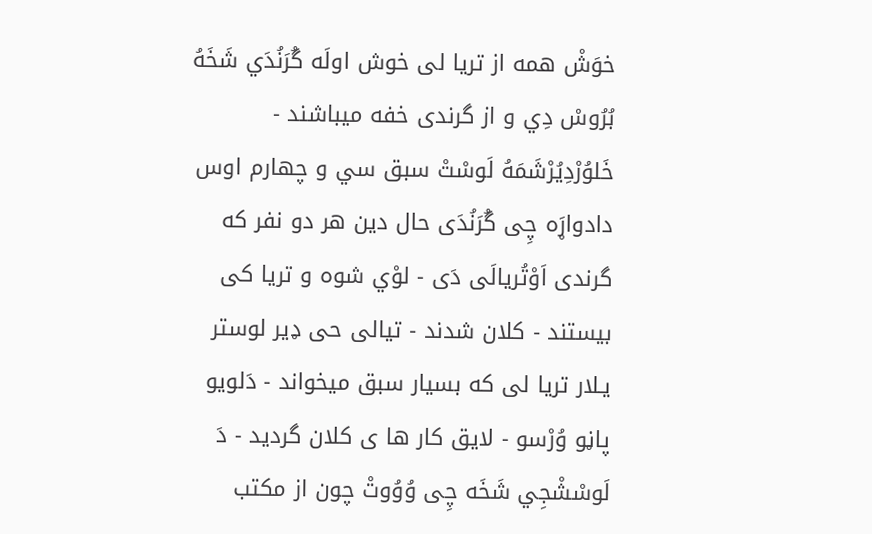خوَشْ همه از تریا لی خوش اولَه گُرَنُدَي شَخَهُ بُرُوسْ دِي و از گرندی خفه میباشند - خَلوُرْدِیُرْشَمَهُ لَوسْتْ سبق سي و چهارم اوس دادواړَه چِی گُرَنُدَی حال دین هر دو نفر که گرندی اَوْتُریالَی دَی - لوْي شوه و تریا کی بیستند - کلان شدند - تیالى حى ډير لوستر يـلار تریا لى که بسیار سبق میخواند - دَلویو پاڼو وُرْسو - لایق کار ها ی کلان گردید - دَ لَوسْشْجِي شَخَه چِی وُوُوتْ چون از مکتب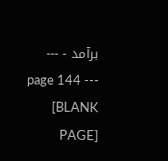برآمد - --- page 144 --- [BLANK PAGE]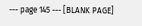--- page 145 --- [BLANK PAGE]